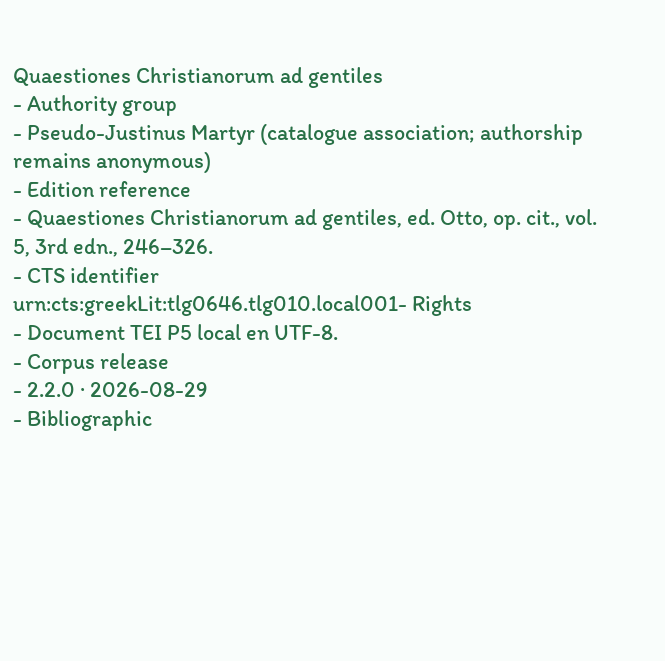Quaestiones Christianorum ad gentiles
- Authority group
- Pseudo-Justinus Martyr (catalogue association; authorship remains anonymous)
- Edition reference
- Quaestiones Christianorum ad gentiles, ed. Otto, op. cit., vol. 5, 3rd edn., 246–326.
- CTS identifier
urn:cts:greekLit:tlg0646.tlg010.local001- Rights
- Document TEI P5 local en UTF-8.
- Corpus release
- 2.2.0 · 2026-08-29
- Bibliographic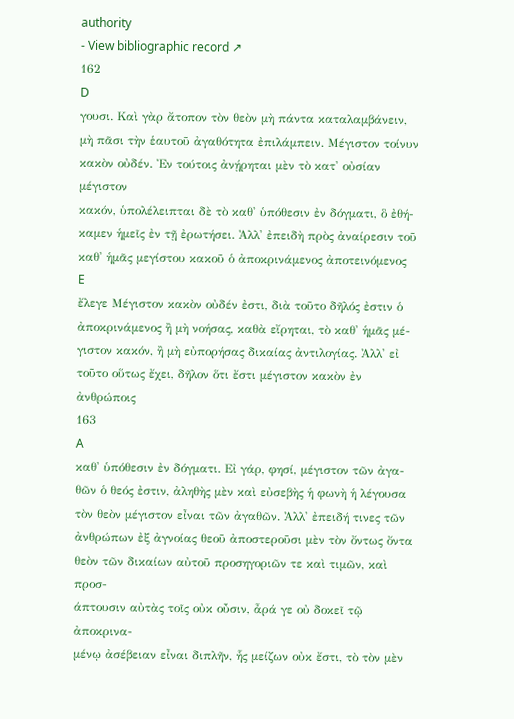authority
- View bibliographic record ↗
162
D
γουσι. Καὶ γὰρ ἄτοπον τὸν θεὸν μὴ πάντα καταλαμβάνειν,
μὴ πᾶσι τὴν ἑαυτοῦ ἀγαθότητα ἐπιλάμπειν. Μέγιστον τοίνυν
κακὸν οὐδέν. Ἐν τούτοις ἀνῄρηται μὲν τὸ κατ' οὐσίαν μέγιστον
κακόν, ὑπολέλειπται δὲ τὸ καθ' ὑπόθεσιν ἐν δόγματι, ὃ ἐθή-
καμεν ἡμεῖς ἐν τῇ ἐρωτήσει. Ἀλλ' ἐπειδὴ πρὸς ἀναίρεσιν τοῦ
καθ' ἡμᾶς μεγίστου κακοῦ ὁ ἀποκρινάμενος ἀποτεινόμενος
E
ἔλεγε Μέγιστον κακὸν οὐδέν ἐστι, διὰ τοῦτο δῆλός ἐστιν ὁ
ἀποκρινάμενος ἢ μὴ νοήσας, καθὰ εἴρηται, τὸ καθ' ἡμᾶς μέ-
γιστον κακόν, ἢ μὴ εὐπορήσας δικαίας ἀντιλογίας. Ἀλλ' εἰ
τοῦτο οὕτως ἔχει, δῆλον ὅτι ἔστι μέγιστον κακὸν ἐν ἀνθρώποις
163
A
καθ' ὑπόθεσιν ἐν δόγματι. Εἰ γάρ, φησί, μέγιστον τῶν ἀγα-
θῶν ὁ θεός ἐστιν, ἀληθὴς μὲν καὶ εὐσεβὴς ἡ φωνὴ ἡ λέγουσα
τὸν θεὸν μέγιστον εἶναι τῶν ἀγαθῶν. Ἀλλ' ἐπειδή τινες τῶν
ἀνθρώπων ἐξ ἀγνοίας θεοῦ ἀποστεροῦσι μὲν τὸν ὄντως ὄντα
θεὸν τῶν δικαίων αὐτοῦ προσηγοριῶν τε καὶ τιμῶν, καὶ προσ-
άπτουσιν αὐτὰς τοῖς οὐκ οὖσιν, ἆρά γε οὐ δοκεῖ τῷ ἀποκρινα-
μένῳ ἀσέβειαν εἶναι διπλῆν, ἧς μείζων οὐκ ἔστι, τὸ τὸν μὲν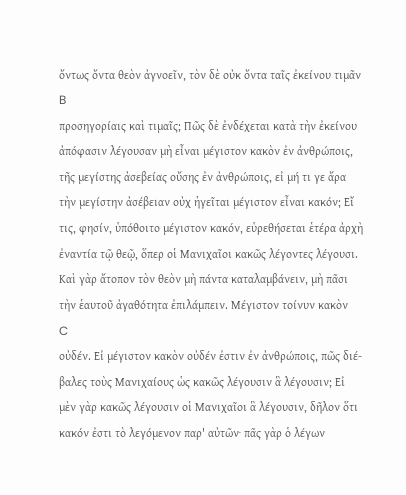ὄντως ὄντα θεὸν ἀγνοεῖν, τὸν δὲ οὐκ ὄντα ταῖς ἐκείνου τιμᾶν
B
προσηγορίαις καὶ τιμαῖς; Πῶς δὲ ἐνδέχεται κατὰ τὴν ἐκείνου
ἀπόφασιν λέγουσαν μὴ εἶναι μέγιστον κακὸν ἐν ἀνθρώποις,
τῆς μεγίστης ἀσεβείας οὔσης ἐν ἀνθρώποις, εἰ μή τι γε ἄρα
τὴν μεγίστην ἀσέβειαν οὐχ ἡγεῖται μέγιστον εἶναι κακόν; Εἴ
τις, φησίν, ὑπόθοιτο μέγιστον κακόν, εὑρεθήσεται ἑτέρα ἀρχὴ
ἐναντία τῷ θεῷ, ὅπερ οἱ Μανιχαῖοι κακῶς λέγοντες λέγουσι.
Καὶ γὰρ ἄτοπον τὸν θεὸν μὴ πάντα καταλαμβάνειν, μὴ πᾶσι
τὴν ἑαυτοῦ ἀγαθότητα ἐπιλάμπειν. Μέγιστον τοίνυν κακὸν
C
οὐδέν. Εἰ μέγιστον κακὸν οὐδέν ἐστιν ἐν ἀνθρώποις, πῶς διέ-
βαλες τοὺς Μανιχαίους ὡς κακῶς λέγουσιν ἃ λέγουσιν; Εἰ
μὲν γὰρ κακῶς λέγουσιν οἱ Μανιχαῖοι ἃ λέγουσιν, δῆλον ὅτι
κακόν ἐστι τὸ λεγόμενον παρ' αὐτῶν· πᾶς γὰρ ὁ λέγων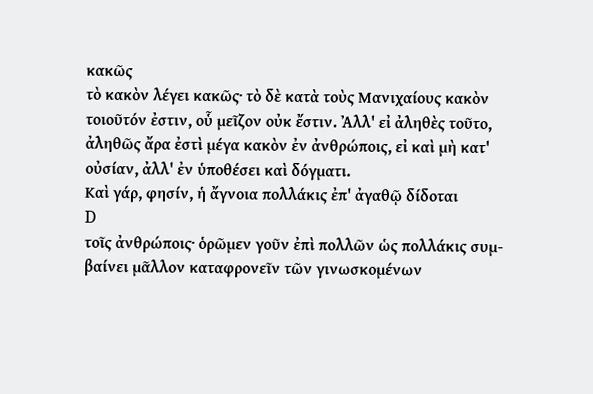κακῶς
τὸ κακὸν λέγει κακῶς· τὸ δὲ κατὰ τοὺς Μανιχαίους κακὸν
τοιοῦτόν ἐστιν, οὗ μεῖζον οὐκ ἔστιν. Ἀλλ' εἰ ἀληθὲς τοῦτο,
ἀληθῶς ἄρα ἐστὶ μέγα κακὸν ἐν ἀνθρώποις, εἰ καὶ μὴ κατ'
οὐσίαν, ἀλλ' ἐν ὑποθέσει καὶ δόγματι.
Καὶ γάρ, φησίν, ἡ ἄγνοια πολλάκις ἐπ' ἀγαθῷ δίδοται
D
τοῖς ἀνθρώποις· ὁρῶμεν γοῦν ἐπὶ πολλῶν ὡς πολλάκις συμ-
βαίνει μᾶλλον καταφρονεῖν τῶν γινωσκομένων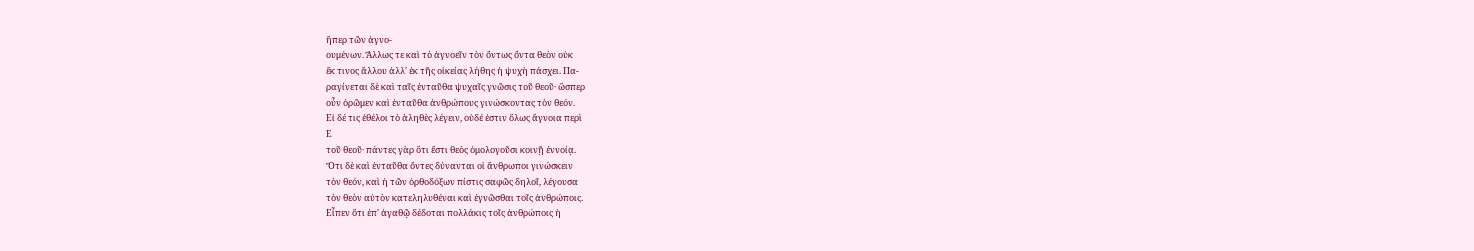ἤπερ τῶν ἀγνο-
ουμένων. Ἄλλως τε καὶ τὸ ἀγνοεῖν τὸν ὄντως ὄντα θεὸν οὐκ
ἔκ τινος ἄλλου ἀλλ' ἐκ τῆς οἰκείας λήθης ἡ ψυχὴ πάσχει. Πα-
ραγίνεται δὲ καὶ ταῖς ἐνταῦθα ψυχαῖς γνῶσις τοῦ θεοῦ· ὥσπερ
οὖν ὁρῶμεν καὶ ἐνταῦθα ἀνθρώπους γινώσκοντας τὸν θεόν.
Εἰ δέ τις ἐθέλοι τὸ ἀληθὲς λέγειν, οὐδέ ἐστιν ὅλως ἄγνοια περὶ
E
τοῦ θεοῦ· πάντες γὰρ ὅτι ἔστι θεὸς ὁμολογοῦσι κοινῇ ἐννοίᾳ.
Ὅτι δὲ καὶ ἐνταῦθα ὄντες δύνανται οἱ ἄνθρωποι γινώσκειν
τὸν θεόν, καὶ ἡ τῶν ὀρθοδόξων πίστις σαφῶς δηλοῖ, λέγουσα
τὸν θεὸν αὐτὸν κατεληλυθέναι καὶ ἐγνῶσθαι τοῖς ἀνθρώποις.
Εἶπεν ὅτι ἐπ' ἀγαθῷ δέδοται πολλάκις τοῖς ἀνθρώποις ἡ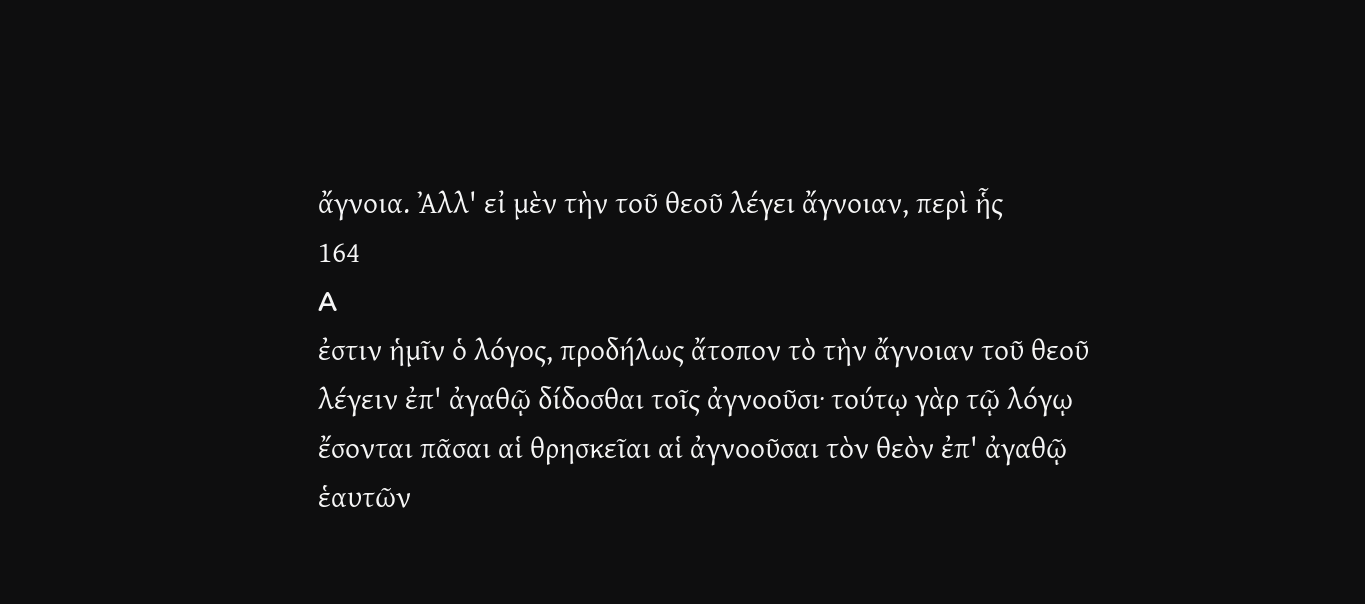ἄγνοια. Ἀλλ' εἰ μὲν τὴν τοῦ θεοῦ λέγει ἄγνοιαν, περὶ ἧς
164
A
ἐστιν ἡμῖν ὁ λόγος, προδήλως ἄτοπον τὸ τὴν ἄγνοιαν τοῦ θεοῦ
λέγειν ἐπ' ἀγαθῷ δίδοσθαι τοῖς ἀγνοοῦσι· τούτῳ γὰρ τῷ λόγῳ
ἔσονται πᾶσαι αἱ θρησκεῖαι αἱ ἀγνοοῦσαι τὸν θεὸν ἐπ' ἀγαθῷ
ἑαυτῶν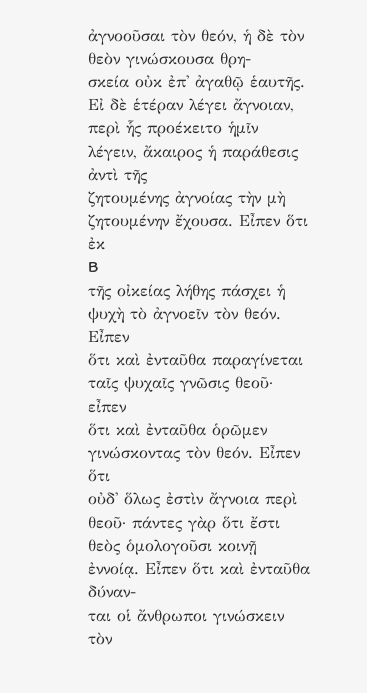ἀγνοοῦσαι τὸν θεόν, ἡ δὲ τὸν θεὸν γινώσκουσα θρη-
σκεία οὐκ ἐπ' ἀγαθῷ ἑαυτῆς. Εἰ δὲ ἑτέραν λέγει ἄγνοιαν,
περὶ ἧς προέκειτο ἡμῖν λέγειν, ἄκαιρος ἡ παράθεσις ἀντὶ τῆς
ζητουμένης ἀγνοίας τὴν μὴ ζητουμένην ἔχουσα. Εἶπεν ὅτι ἐκ
B
τῆς οἰκείας λήθης πάσχει ἡ ψυχὴ τὸ ἀγνοεῖν τὸν θεόν. Εἶπεν
ὅτι καὶ ἐνταῦθα παραγίνεται ταῖς ψυχαῖς γνῶσις θεοῦ· εἶπεν
ὅτι καὶ ἐνταῦθα ὁρῶμεν γινώσκοντας τὸν θεόν. Εἶπεν ὅτι
οὐδ' ὅλως ἐστὶν ἄγνοια περὶ θεοῦ· πάντες γὰρ ὅτι ἔστι
θεὸς ὁμολογοῦσι κοινῇ ἐννοίᾳ. Εἶπεν ὅτι καὶ ἐνταῦθα δύναν-
ται οἱ ἄνθρωποι γινώσκειν τὸν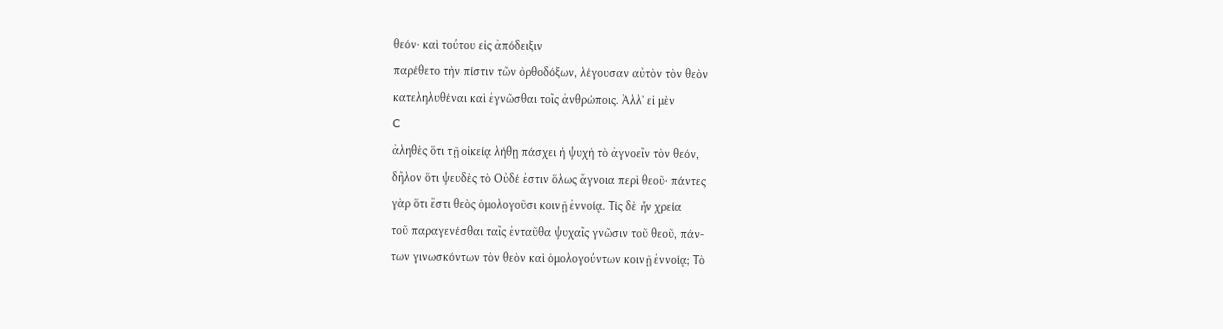θεόν· καὶ τούτου εἰς ἀπόδειξιν
παρέθετο τὴν πίστιν τῶν ὀρθοδόξων, λέγουσαν αὐτὸν τὸν θεὸν
κατεληλυθέναι καὶ ἐγνῶσθαι τοῖς ἀνθρώποις. Ἀλλ' εἰ μὲν
C
ἀληθὲς ὅτι τῇ οἰκείᾳ λήθῃ πάσχει ἡ ψυχὴ τὸ ἀγνοεῖν τὸν θεόν,
δῆλον ὅτι ψευδὲς τὸ Οὐδέ ἐστιν ὅλως ἄγνοια περὶ θεοῦ· πάντες
γὰρ ὅτι ἔστι θεὸς ὁμολογοῦσι κοινῇ ἐννοίᾳ. Τίς δὲ ἦν χρεία
τοῦ παραγενέσθαι ταῖς ἐνταῦθα ψυχαῖς γνῶσιν τοῦ θεοῦ, πάν-
των γινωσκόντων τὸν θεὸν καὶ ὁμολογούντων κοινῇ ἐννοίᾳ; Τὸ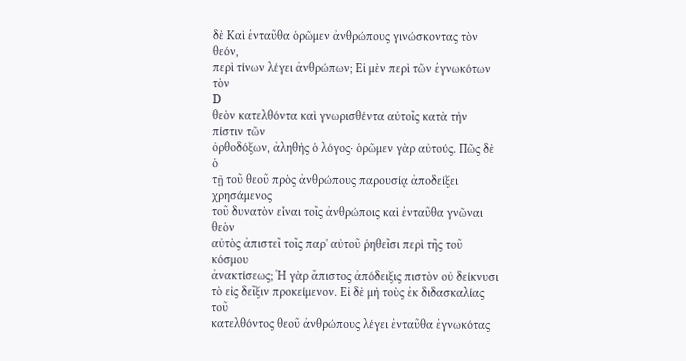δὲ Καὶ ἐνταῦθα ὁρῶμεν ἀνθρώπους γινώσκοντας τὸν θεόν,
περὶ τίνων λέγει ἀνθρώπων; Εἰ μὲν περὶ τῶν ἐγνωκότων τὸν
D
θεὸν κατελθόντα καὶ γνωρισθέντα αὐτοῖς κατὰ τὴν πίστιν τῶν
ὀρθοδόξων, ἀληθὴς ὁ λόγος· ὁρῶμεν γὰρ αὐτούς. Πῶς δὲ ὁ
τῇ τοῦ θεοῦ πρὸς ἀνθρώπους παρουσίᾳ ἀποδείξει χρησάμενος
τοῦ δυνατὸν εἶναι τοῖς ἀνθρώποις καὶ ἐνταῦθα γνῶναι θεὸν
αὐτὸς ἀπιστεῖ τοῖς παρ' αὐτοῦ ῥηθεῖσι περὶ τῆς τοῦ κόσμου
ἀνακτίσεως; Ἡ γὰρ ἄπιστος ἀπόδειξις πιστὸν οὐ δείκνυσι
τὸ εἰς δεῖξιν προκείμενον. Εἰ δὲ μὴ τοὺς ἐκ διδασκαλίας τοῦ
κατελθόντος θεοῦ ἀνθρώπους λέγει ἐνταῦθα ἐγνωκότας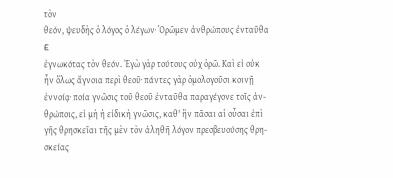τὸν
θεόν, ψευδὴς ὁ λόγος ὁ λέγων· Ὁρῶμεν ἀνθρώπους ἐνταῦθα
E
ἐγνωκότας τὸν θεόν. Ἐγὼ γὰρ τούτους οὐχ ὁρῶ. Καὶ εἰ οὐκ
ἦν ὅλως ἄγνοια περὶ θεοῦ· πάντες γὰρ ὁμολογοῦσι κοινῇ
ἐννοίᾳ· ποία γνῶσις τοῦ θεοῦ ἐνταῦθα παραγέγονε τοῖς ἀν-
θρώποις, εἰ μὴ ἡ εἰδικὴ γνῶσις, καθ' ἣν πᾶσαι αἱ οὖσαι ἐπὶ
γῆς θρησκεῖαι τῆς μὲν τὸν ἀληθῆ λόγον πρεσβευούσης θρη-
σκείας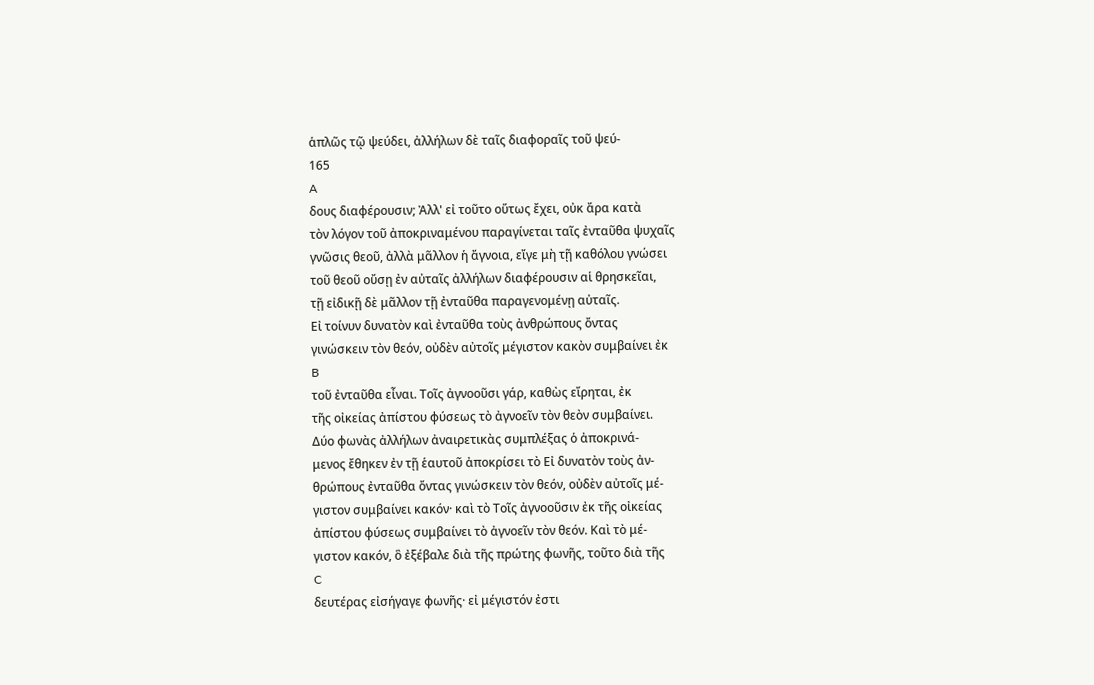ἁπλῶς τῷ ψεύδει, ἀλλήλων δὲ ταῖς διαφοραῖς τοῦ ψεύ-
165
A
δους διαφέρουσιν; Ἀλλ' εἰ τοῦτο οὕτως ἔχει, οὐκ ἄρα κατὰ
τὸν λόγον τοῦ ἀποκριναμένου παραγίνεται ταῖς ἐνταῦθα ψυχαῖς
γνῶσις θεοῦ, ἀλλὰ μᾶλλον ἡ ἄγνοια, εἴγε μὴ τῇ καθόλου γνώσει
τοῦ θεοῦ οὔσῃ ἐν αὐταῖς ἀλλήλων διαφέρουσιν αἱ θρησκεῖαι,
τῇ εἰδικῇ δὲ μᾶλλον τῇ ἐνταῦθα παραγενομένῃ αὐταῖς.
Εἰ τοίνυν δυνατὸν καὶ ἐνταῦθα τοὺς ἀνθρώπους ὄντας
γινώσκειν τὸν θεόν, οὐδὲν αὐτοῖς μέγιστον κακὸν συμβαίνει ἐκ
B
τοῦ ἐνταῦθα εἶναι. Τοῖς ἀγνοοῦσι γάρ, καθὼς εἴρηται, ἐκ
τῆς οἰκείας ἀπίστου φύσεως τὸ ἀγνοεῖν τὸν θεὸν συμβαίνει.
Δύο φωνὰς ἀλλήλων ἀναιρετικὰς συμπλέξας ὁ ἀποκρινά-
μενος ἔθηκεν ἐν τῇ ἑαυτοῦ ἀποκρίσει τὸ Εἰ δυνατὸν τοὺς ἀν-
θρώπους ἐνταῦθα ὄντας γινώσκειν τὸν θεόν, οὐδὲν αὐτοῖς μέ-
γιστον συμβαίνει κακόν· καὶ τὸ Τοῖς ἀγνοοῦσιν ἐκ τῆς οἰκείας
ἀπίστου φύσεως συμβαίνει τὸ ἀγνοεῖν τὸν θεόν. Καὶ τὸ μέ-
γιστον κακόν, ὃ ἐξέβαλε διὰ τῆς πρώτης φωνῆς, τοῦτο διὰ τῆς
C
δευτέρας εἰσήγαγε φωνῆς· εἰ μέγιστόν ἐστι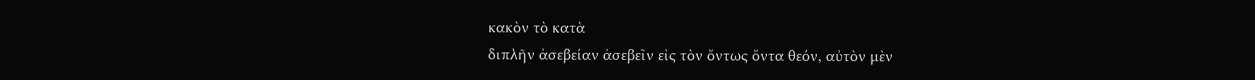κακὸν τὸ κατὰ
διπλῆν ἀσεβείαν ἀσεβεῖν εἰς τὸν ὄντως ὄντα θεόν, αὐτὸν μὲν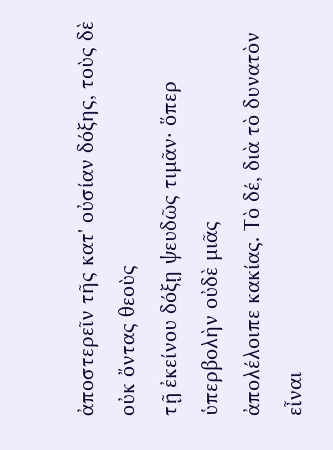ἀποστερεῖν τῆς κατ' οὐσίαν δόξης, τοὺς δὲ οὐκ ὄντας θεοὺς
τῇ ἐκείνου δόξῃ ψευδῶς τιμᾶν· ὅπερ ὑπερβολὴν οὐδὲ μιᾶς
ἀπολέλοιπε κακίας. Τὸ δέ, διὰ τὸ δυνατὸν εἶναι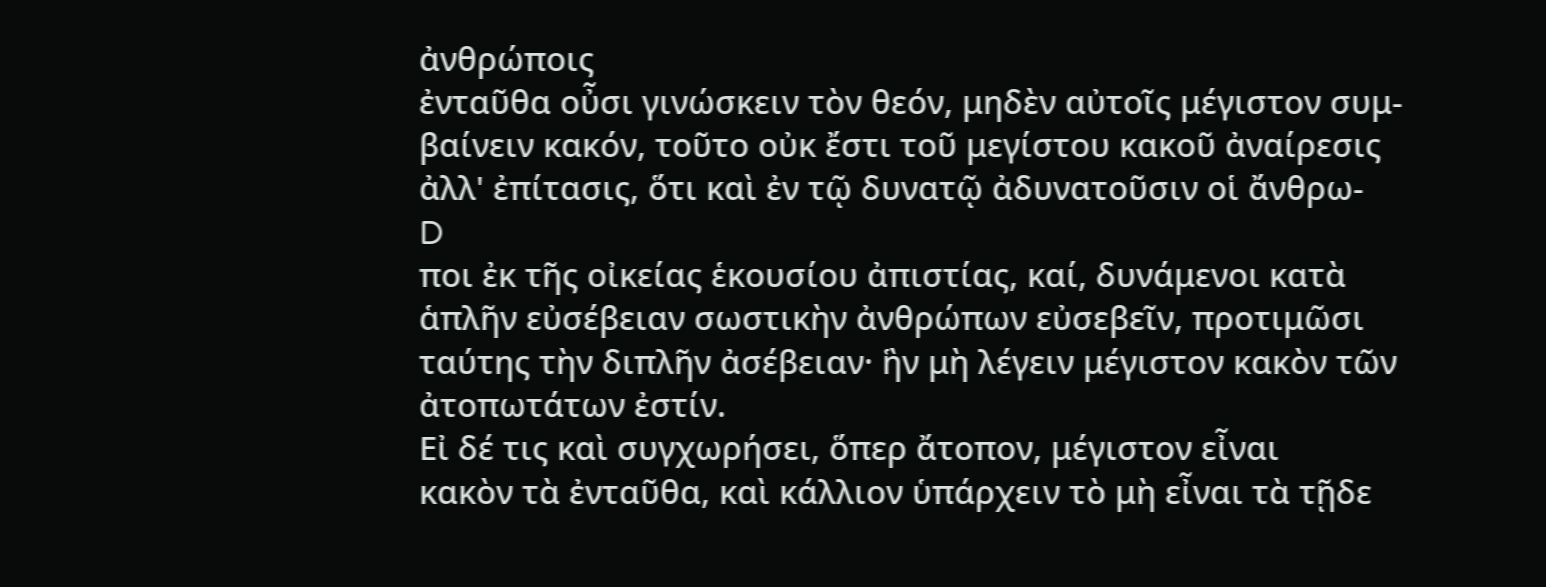ἀνθρώποις
ἐνταῦθα οὖσι γινώσκειν τὸν θεόν, μηδὲν αὐτοῖς μέγιστον συμ-
βαίνειν κακόν, τοῦτο οὐκ ἔστι τοῦ μεγίστου κακοῦ ἀναίρεσις
ἀλλ' ἐπίτασις, ὅτι καὶ ἐν τῷ δυνατῷ ἀδυνατοῦσιν οἱ ἄνθρω-
D
ποι ἐκ τῆς οἰκείας ἑκουσίου ἀπιστίας, καί, δυνάμενοι κατὰ
ἁπλῆν εὐσέβειαν σωστικὴν ἀνθρώπων εὐσεβεῖν, προτιμῶσι
ταύτης τὴν διπλῆν ἀσέβειαν· ἣν μὴ λέγειν μέγιστον κακὸν τῶν
ἀτοπωτάτων ἐστίν.
Εἰ δέ τις καὶ συγχωρήσει, ὅπερ ἄτοπον, μέγιστον εἶναι
κακὸν τὰ ἐνταῦθα, καὶ κάλλιον ὑπάρχειν τὸ μὴ εἶναι τὰ τῇδε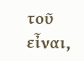τοῦ εἶναι,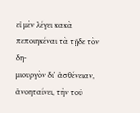εἰ μὲν λέγει κακὰ πεποιηκέναι τὰ τῇδε τὸν δη-
μιουργὸν δι' ἀσθένειαν, ἀνοηταίνει, τὴν τοῦ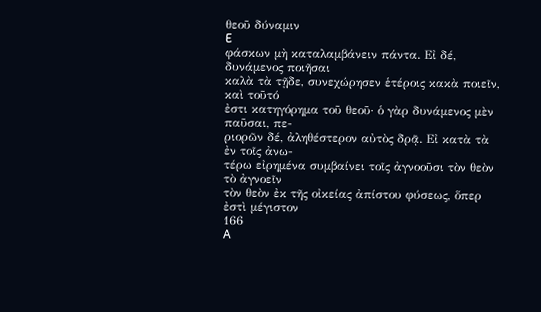θεοῦ δύναμιν
E
φάσκων μὴ καταλαμβάνειν πάντα. Εἰ δέ, δυνάμενος ποιῆσαι
καλὰ τὰ τῇδε, συνεχώρησεν ἑτέροις κακὰ ποιεῖν, καὶ τοῦτό
ἐστι κατηγόρημα τοῦ θεοῦ· ὁ γὰρ δυνάμενος μὲν παῦσαι, πε-
ριορῶν δέ, ἀληθέστερον αὐτὸς δρᾷ. Εἰ κατὰ τὰ ἐν τοῖς ἀνω-
τέρω εἰρημένα συμβαίνει τοῖς ἀγνοοῦσι τὸν θεὸν τὸ ἀγνοεῖν
τὸν θεὸν ἐκ τῆς οἰκείας ἀπίστου φύσεως, ὅπερ ἐστὶ μέγιστον
166
A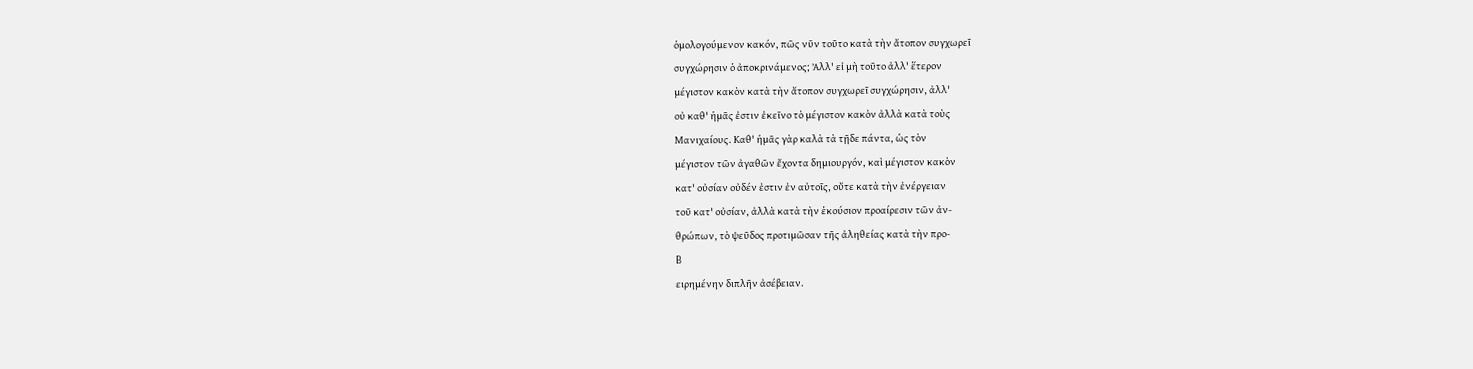ὁμολογούμενον κακόν, πῶς νῦν τοῦτο κατὰ τὴν ἄτοπον συγχωρεῖ
συγχώρησιν ὁ ἀποκρινάμενος; Ἀλλ' εἰ μὴ τοῦτο ἀλλ' ἕτερον
μέγιστον κακὸν κατὰ τὴν ἄτοπον συγχωρεῖ συγχώρησιν, ἀλλ'
οὐ καθ' ἡμᾶς ἐστιν ἐκεῖνο τὸ μέγιστον κακὸν ἀλλὰ κατὰ τοὺς
Μανιχαίους. Καθ' ἡμᾶς γὰρ καλὰ τὰ τῇδε πάντα, ὡς τὸν
μέγιστον τῶν ἀγαθῶν ἔχοντα δημιουργόν, καὶ μέγιστον κακὸν
κατ' οὐσίαν οὐδέν ἐστιν ἐν αὐτοῖς, οὔτε κατὰ τὴν ἐνέργειαν
τοῦ κατ' οὐσίαν, ἀλλὰ κατὰ τὴν ἑκούσιον προαίρεσιν τῶν ἀν-
θρώπων, τὸ ψεῦδος προτιμῶσαν τῆς ἀληθείας κατὰ τὴν προ-
B
ειρημένην διπλῆν ἀσέβειαν.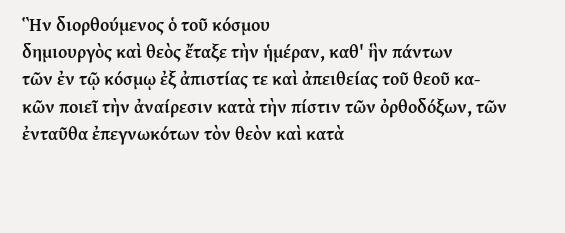Ἣν διορθούμενος ὁ τοῦ κόσμου
δημιουργὸς καὶ θεὸς ἔταξε τὴν ἡμέραν, καθ' ἣν πάντων
τῶν ἐν τῷ κόσμῳ ἐξ ἀπιστίας τε καὶ ἀπειθείας τοῦ θεοῦ κα-
κῶν ποιεῖ τὴν ἀναίρεσιν κατὰ τὴν πίστιν τῶν ὀρθοδόξων, τῶν
ἐνταῦθα ἐπεγνωκότων τὸν θεὸν καὶ κατὰ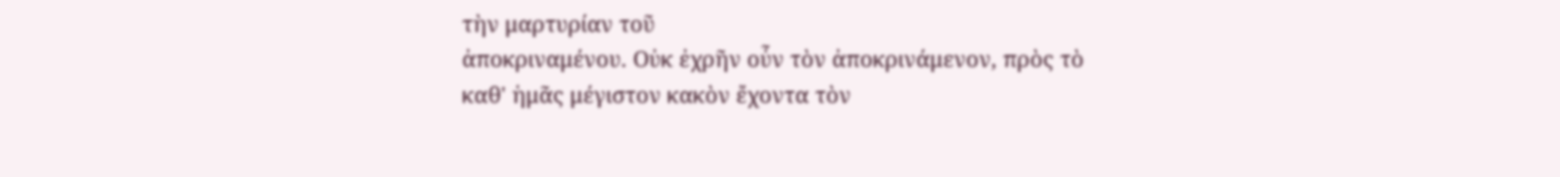τὴν μαρτυρίαν τοῦ
ἀποκριναμένου. Οὐκ ἐχρῆν οὖν τὸν ἀποκρινάμενον, πρὸς τὸ
καθ' ἡμᾶς μέγιστον κακὸν ἔχοντα τὸν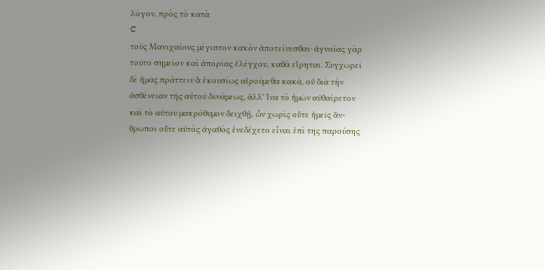λόγον, πρὸς τὸ κατὰ
C
τοὺς Μανιχαίους μέγιστον κακὸν ἀποτείνεσθαι· ἀγνοίας γὰρ
τοῦτο σημεῖον καὶ ἀπορίας ἐλέγχου, καθὰ εἴρηται. Συγχωρεῖ
δὲ ἡμᾶς πράττειν ἃ ἑκουσίως αἱρούμεθα κακά, οὐ διὰ τὴν
ἀσθένειαν τῆς αὐτοῦ δυνάμεως, ἀλλ' ἵνα τὸ ἡμῶν αὐθαίρετον
καὶ τὸ αὐτοῦ μακρόθυμον δειχθῇ, ὧν χωρὶς οὔτε ἡμεῖς ἄν-
θρωποι οὔτε αὐτὸς ἀγαθὸς ἐνεδέχετο εἶναι ἐπὶ τῆς παρούσης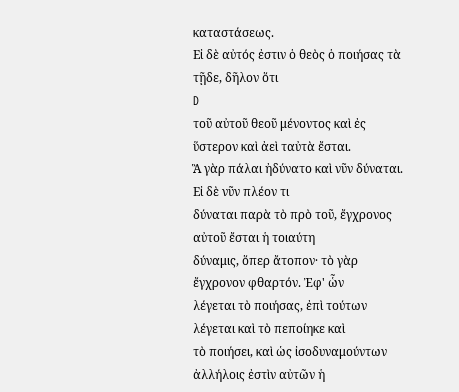καταστάσεως.
Εἰ δὲ αὐτός ἐστιν ὁ θεὸς ὁ ποιήσας τὰ τῇδε, δῆλον ὅτι
D
τοῦ αὐτοῦ θεοῦ μένοντος καὶ ἐς ὕστερον καὶ ἀεὶ ταὐτὰ ἔσται.
Ἃ γὰρ πάλαι ἠδύνατο καὶ νῦν δύναται. Εἰ δὲ νῦν πλέον τι
δύναται παρὰ τὸ πρὸ τοῦ, ἔγχρονος αὐτοῦ ἔσται ἡ τοιαύτη
δύναμις, ὅπερ ἄτοπον· τὸ γὰρ ἔγχρονον φθαρτόν. Ἐφ' ὧν
λέγεται τὸ ποιήσας, ἐπὶ τούτων λέγεται καὶ τὸ πεποίηκε καὶ
τὸ ποιήσει, καὶ ὡς ἰσοδυναμούντων ἀλλήλοις ἐστὶν αὐτῶν ἡ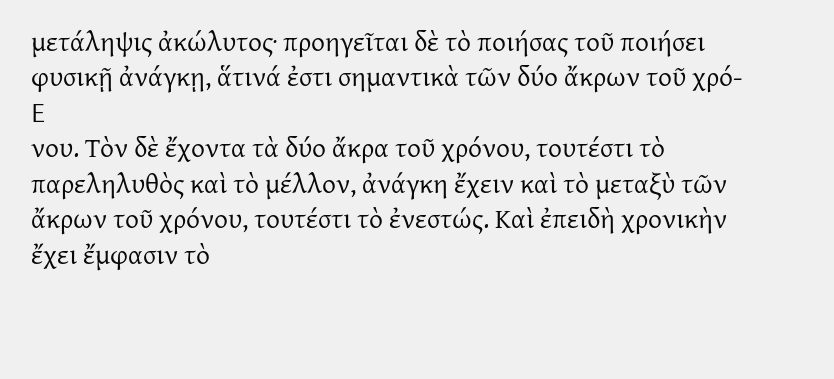μετάληψις ἀκώλυτος· προηγεῖται δὲ τὸ ποιήσας τοῦ ποιήσει
φυσικῇ ἀνάγκῃ, ἅτινά ἐστι σημαντικὰ τῶν δύο ἄκρων τοῦ χρό-
E
νου. Τὸν δὲ ἔχοντα τὰ δύο ἄκρα τοῦ χρόνου, τουτέστι τὸ
παρεληλυθὸς καὶ τὸ μέλλον, ἀνάγκη ἔχειν καὶ τὸ μεταξὺ τῶν
ἄκρων τοῦ χρόνου, τουτέστι τὸ ἐνεστώς. Καὶ ἐπειδὴ χρονικὴν
ἔχει ἔμφασιν τὸ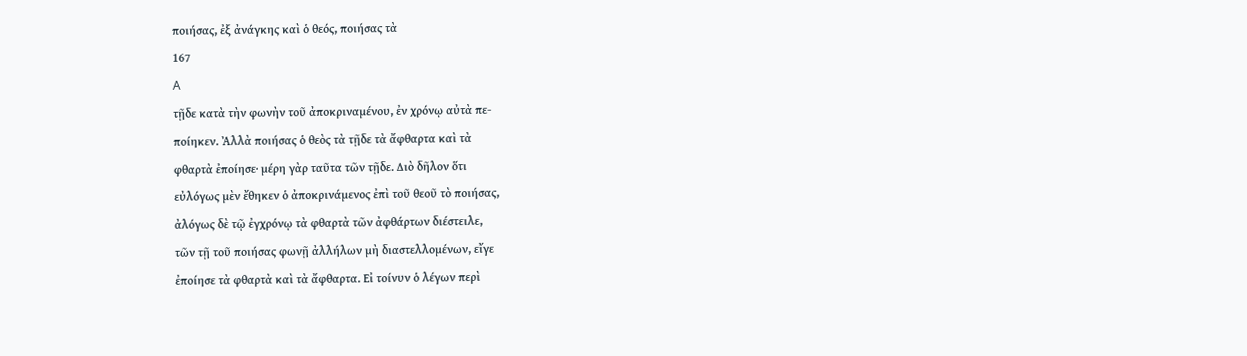ποιήσας, ἐξ ἀνάγκης καὶ ὁ θεός, ποιήσας τὰ
167
A
τῇδε κατὰ τὴν φωνὴν τοῦ ἀποκριναμένου, ἐν χρόνῳ αὐτὰ πε-
ποίηκεν. Ἀλλὰ ποιήσας ὁ θεὸς τὰ τῇδε τὰ ἄφθαρτα καὶ τὰ
φθαρτὰ ἐποίησε· μέρη γὰρ ταῦτα τῶν τῇδε. Διὸ δῆλον ὅτι
εὐλόγως μὲν ἔθηκεν ὁ ἀποκρινάμενος ἐπὶ τοῦ θεοῦ τὸ ποιήσας,
ἀλόγως δὲ τῷ ἐγχρόνῳ τὰ φθαρτὰ τῶν ἀφθάρτων διέστειλε,
τῶν τῇ τοῦ ποιήσας φωνῇ ἀλλήλων μὴ διαστελλομένων, εἴγε
ἐποίησε τὰ φθαρτὰ καὶ τὰ ἄφθαρτα. Εἰ τοίνυν ὁ λέγων περὶ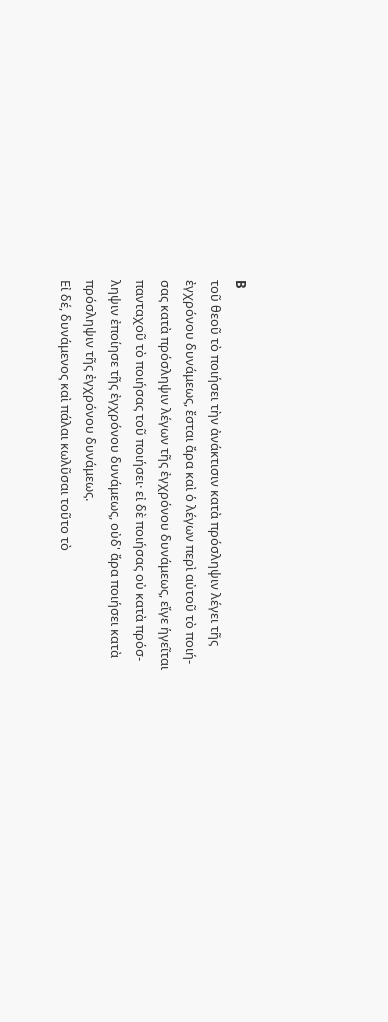B
τοῦ θεοῦ τὸ ποιήσει τὴν ἀνάκτισιν κατὰ πρόσληψιν λέγει τῆς
ἐγχρόνου δυνάμεως, ἔσται ἄρα καὶ ὁ λέγων περὶ αὐτοῦ τὸ ποιή-
σας κατὰ πρόσληψιν λέγων τῆς ἐγχρόνου δυνάμεως, εἴγε ἡγεῖται
πανταχοῦ τὸ ποιήσας τοῦ ποιήσει· εἰ δὲ ποιήσας οὐ κατὰ πρόσ-
ληψιν ἐποίησε τῆς ἐγχρόνου δυνάμεως, οὐδ' ἄρα ποιήσει κατὰ
πρόσληψιν τῆς ἐγχρόνου δυνάμεως.
Εἰ δέ, δυνάμενος καὶ πάλαι κωλῦσαι τοῦτο τὸ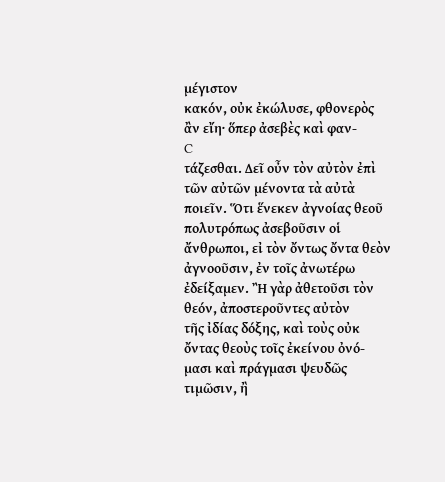μέγιστον
κακόν, οὐκ ἐκώλυσε, φθονερὸς ἂν εἴη· ὅπερ ἀσεβὲς καὶ φαν-
C
τάζεσθαι. Δεῖ οὖν τὸν αὐτὸν ἐπὶ τῶν αὐτῶν μένοντα τὰ αὐτὰ
ποιεῖν. Ὅτι ἕνεκεν ἀγνοίας θεοῦ πολυτρόπως ἀσεβοῦσιν οἱ
ἄνθρωποι, εἰ τὸν ὄντως ὄντα θεὸν ἀγνοοῦσιν, ἐν τοῖς ἀνωτέρω
ἐδείξαμεν. Ἢ γὰρ ἀθετοῦσι τὸν θεόν, ἀποστεροῦντες αὐτὸν
τῆς ἰδίας δόξης, καὶ τοὺς οὐκ ὄντας θεοὺς τοῖς ἐκείνου ὀνό-
μασι καὶ πράγμασι ψευδῶς τιμῶσιν, ἢ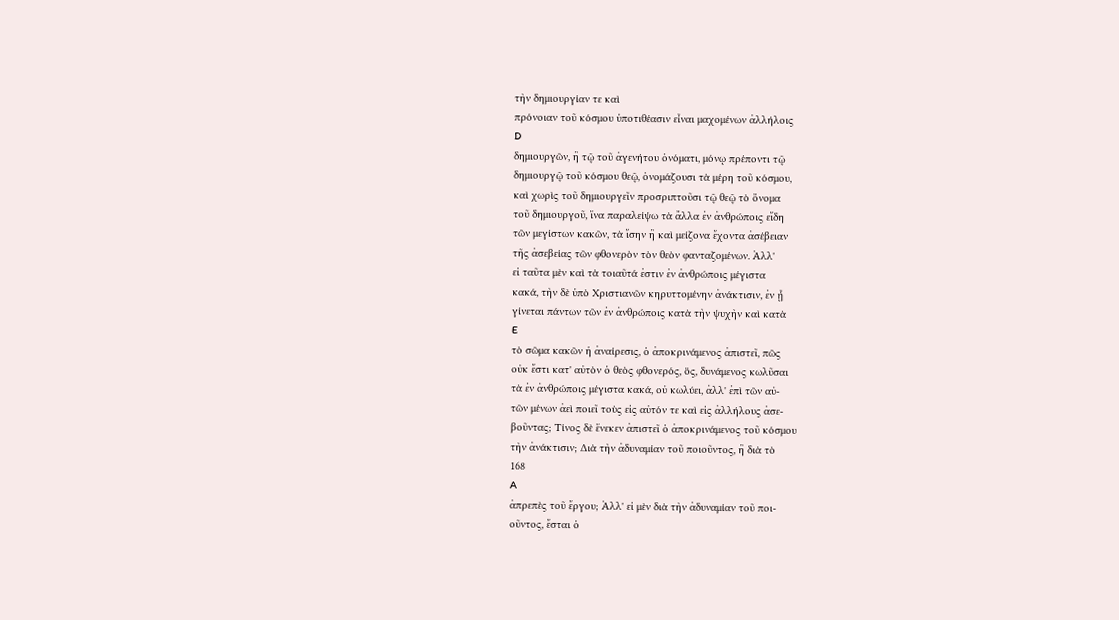τὴν δημιουργίαν τε καὶ
πρόνοιαν τοῦ κόσμου ὑποτιθέασιν εἶναι μαχομένων ἀλλήλοις
D
δημιουργῶν, ἢ τῷ τοῦ ἀγενήτου ὀνόματι, μόνῳ πρέποντι τῷ
δημιουργῷ τοῦ κόσμου θεῷ, ὀνομάζουσι τὰ μέρη τοῦ κόσμου,
καὶ χωρὶς τοῦ δημιουργεῖν προσριπτοῦσι τῷ θεῷ τὸ ὄνομα
τοῦ δημιουργοῦ, ἵνα παραλείψω τὰ ἄλλα ἐν ἀνθρώποις εἴδη
τῶν μεγίστων κακῶν, τὰ ἴσην ἢ καὶ μείζονα ἔχοντα ἀσέβειαν
τῆς ἀσεβείας τῶν φθονερὸν τὸν θεὸν φανταζομένων. Ἀλλ'
εἰ ταῦτα μὲν καὶ τὰ τοιαῦτά ἐστιν ἐν ἀνθρώποις μέγιστα
κακά, τὴν δὲ ὑπὸ Χριστιανῶν κηρυττομένην ἀνάκτισιν, ἐν ᾗ
γίνεται πάντων τῶν ἐν ἀνθρώποις κατὰ τὴν ψυχὴν καὶ κατὰ
E
τὸ σῶμα κακῶν ἡ ἀναίρεσις, ὁ ἀποκρινάμενος ἀπιστεῖ, πῶς
οὐκ ἔστι κατ' αὐτὸν ὁ θεὸς φθονερός, ὅς, δυνάμενος κωλῦσαι
τὰ ἐν ἀνθρώποις μέγιστα κακά, οὐ κωλύει, ἀλλ' ἐπὶ τῶν αὐ-
τῶν μένων ἀεὶ ποιεῖ τοὺς εἰς αὐτόν τε καὶ εἰς ἀλλήλους ἀσε-
βοῦντας; Τίνος δὲ ἕνεκεν ἀπιστεῖ ὁ ἀποκρινάμενος τοῦ κόσμου
τὴν ἀνάκτισιν; Διὰ τὴν ἀδυναμίαν τοῦ ποιοῦντος, ἢ διὰ τὸ
168
A
ἀπρεπὲς τοῦ ἔργου; Ἀλλ' εἰ μὲν διὰ τὴν ἀδυναμίαν τοῦ ποι-
οῦντος, ἔσται ὁ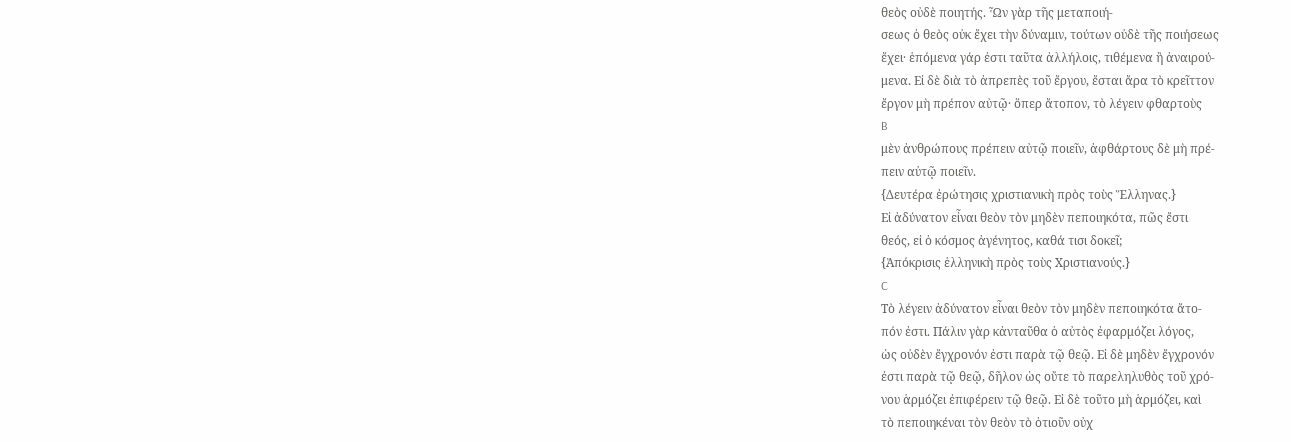θεὸς οὐδὲ ποιητής. Ὧν γὰρ τῆς μεταποιή-
σεως ὁ θεὸς οὐκ ἔχει τὴν δύναμιν, τούτων οὐδὲ τῆς ποιήσεως
ἔχει· ἑπόμενα γάρ ἐστι ταῦτα ἀλλήλοις, τιθέμενα ἢ ἀναιρού-
μενα. Εἰ δὲ διὰ τὸ ἀπρεπὲς τοῦ ἔργου, ἔσται ἄρα τὸ κρεῖττον
ἔργον μὴ πρέπον αὐτῷ· ὅπερ ἄτοπον, τὸ λέγειν φθαρτοὺς
B
μὲν ἀνθρώπους πρέπειν αὐτῷ ποιεῖν, ἀφθάρτους δὲ μὴ πρέ-
πειν αὐτῷ ποιεῖν.
{Δευτέρα ἐρώτησις χριστιανικὴ πρὸς τοὺς Ἕλληνας.}
Εἰ ἀδύνατον εἶναι θεὸν τὸν μηδὲν πεποιηκότα, πῶς ἔστι
θεός, εἰ ὁ κόσμος ἀγένητος, καθά τισι δοκεῖ;
{Ἀπόκρισις ἑλληνικὴ πρὸς τοὺς Χριστιανούς.}
C
Τὸ λέγειν ἀδύνατον εἶναι θεὸν τὸν μηδὲν πεποιηκότα ἄτο-
πόν ἐστι. Πάλιν γὰρ κἀνταῦθα ὁ αὐτὸς ἐφαρμόζει λόγος,
ὡς οὐδὲν ἔγχρονόν ἐστι παρὰ τῷ θεῷ. Εἰ δὲ μηδὲν ἔγχρονόν
ἐστι παρὰ τῷ θεῷ, δῆλον ὡς οὔτε τὸ παρεληλυθὸς τοῦ χρό-
νου ἁρμόζει ἐπιφέρειν τῷ θεῷ. Εἰ δὲ τοῦτο μὴ ἁρμόζει, καὶ
τὸ πεποιηκέναι τὸν θεὸν τὸ ὁτιοῦν οὐχ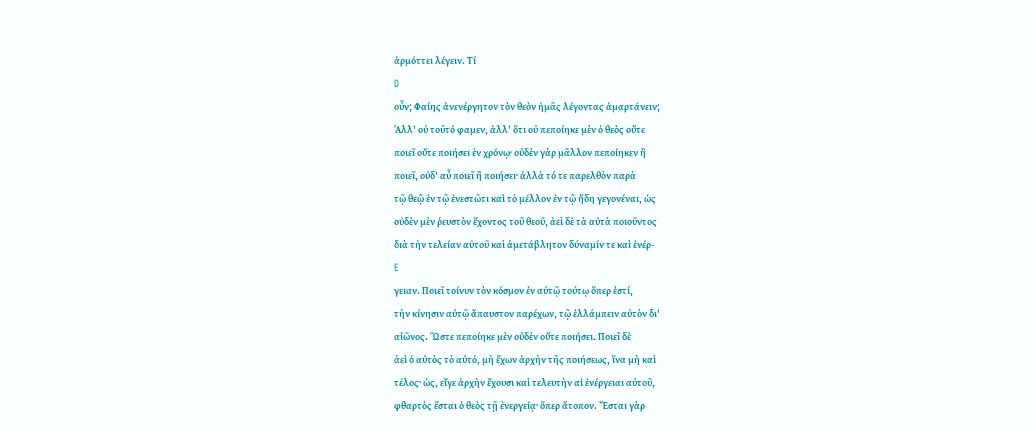ἁρμόττει λέγειν. Τί
D
οὖν; Φαίης ἀνενέργητον τὸν θεὸν ἡμᾶς λέγοντας ἁμαρτάνειν;
Ἀλλ' οὐ τοῦτό φαμεν, ἀλλ' ὅτι οὐ πεποίηκε μὲν ὁ θεὸς οὔτε
ποιεῖ οὔτε ποιήσει ἐν χρόνῳ· οὐδὲν γὰρ μᾶλλον πεποίηκεν ἢ
ποιεῖ, οὐδ' αὖ ποιεῖ ἢ ποιήσει· ἀλλὰ τό τε παρελθὸν παρὰ
τῷ θεῷ ἐν τῷ ἐνεστῶτι καὶ τὸ μέλλον ἐν τῷ ἤδη γεγονέναι, ὡς
οὐδὲν μὲν ῥευστὸν ἔχοντος τοῦ θεοῦ, ἀεὶ δὲ τὰ αὐτὰ ποιοῦντος
διὰ τὴν τελείαν αὐτοῦ καὶ ἀμετάβλητον δύναμίν τε καὶ ἐνέρ-
E
γειαν. Ποιεῖ τοίνυν τὸν κόσμον ἐν αὐτῷ τούτῳ ὅπερ ἐστί,
τὴν κίνησιν αὐτῷ ἄπαυστον παρέχων, τῷ ἐλλάμπειν αὐτὸν δι'
αἰῶνος. Ὥστε πεποίηκε μὲν οὐδὲν οὔτε ποιήσει. Ποιεῖ δὲ
ἀεὶ ὁ αὐτὸς τὸ αὐτό, μὴ ἔχων ἀρχὴν τῆς ποιήσεως, ἵνα μὴ καὶ
τέλος· ὡς, εἴγε ἀρχὴν ἔχουσι καὶ τελευτὴν αἱ ἐνέργειαι αὐτοῦ,
φθαρτὸς ἔσται ὁ θεὸς τῇ ἐνεργείᾳ· ὅπερ ἄτοπον. Ἔσται γὰρ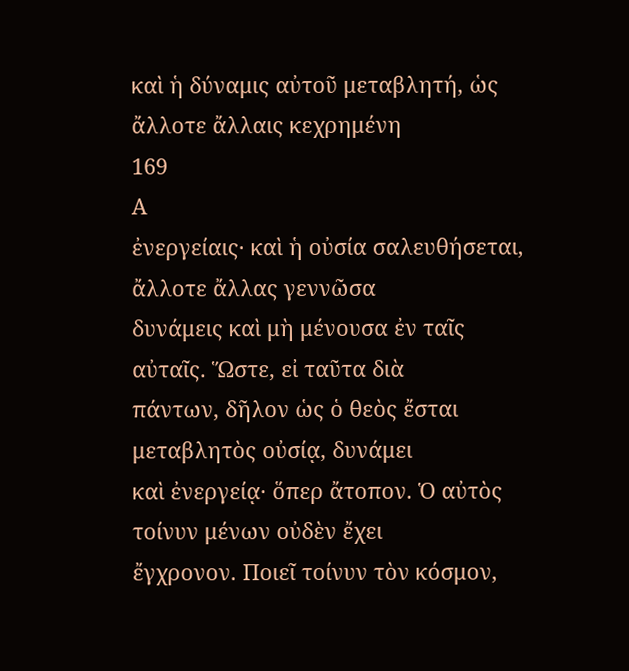καὶ ἡ δύναμις αὐτοῦ μεταβλητή, ὡς ἄλλοτε ἄλλαις κεχρημένη
169
A
ἐνεργείαις· καὶ ἡ οὐσία σαλευθήσεται, ἄλλοτε ἄλλας γεννῶσα
δυνάμεις καὶ μὴ μένουσα ἐν ταῖς αὐταῖς. Ὥστε, εἰ ταῦτα διὰ
πάντων, δῆλον ὡς ὁ θεὸς ἔσται μεταβλητὸς οὐσίᾳ, δυνάμει
καὶ ἐνεργείᾳ· ὅπερ ἄτοπον. Ὁ αὐτὸς τοίνυν μένων οὐδὲν ἔχει
ἔγχρονον. Ποιεῖ τοίνυν τὸν κόσμον,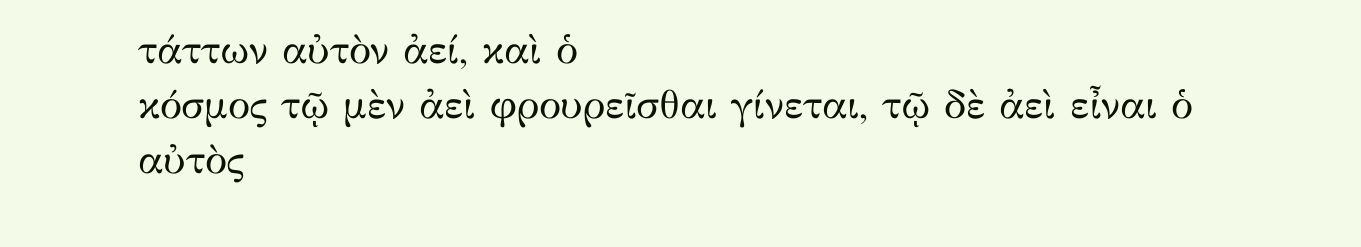τάττων αὐτὸν ἀεί, καὶ ὁ
κόσμος τῷ μὲν ἀεὶ φρουρεῖσθαι γίνεται, τῷ δὲ ἀεὶ εἶναι ὁ
αὐτὸς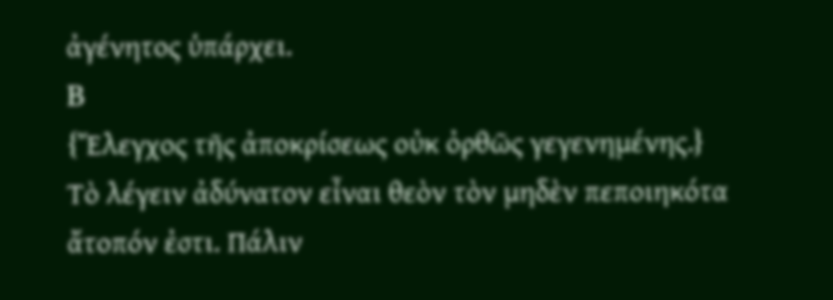ἀγένητος ὑπάρχει.
B
{Ἔλεγχος τῆς ἀποκρίσεως οὐκ ὀρθῶς γεγενημένης.}
Τὸ λέγειν ἀδύνατον εἶναι θεὸν τὸν μηδὲν πεποιηκότα
ἄτοπόν ἐστι. Πάλιν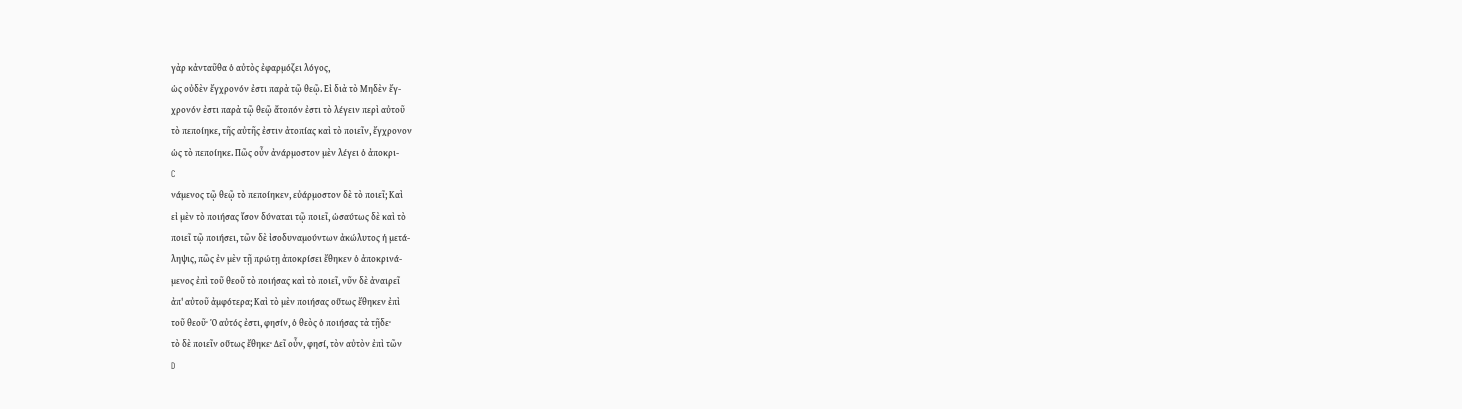γὰρ κἀνταῦθα ὁ αὐτὸς ἐφαρμόζει λόγος,
ὡς οὐδὲν ἔγχρονόν ἐστι παρὰ τῷ θεῷ. Εἰ διὰ τὸ Μηδὲν ἔγ-
χρονόν ἐστι παρὰ τῷ θεῷ ἄτοπόν ἐστι τὸ λέγειν περὶ αὐτοῦ
τὸ πεποίηκε, τῆς αὐτῆς ἐστιν ἀτοπίας καὶ τὸ ποιεῖν, ἔγχρονον
ὡς τὸ πεποίηκε. Πῶς οὖν ἀνάρμοστον μὲν λέγει ὁ ἀποκρι-
C
νάμενος τῷ θεῷ τὸ πεποίηκεν, εὐάρμοστον δὲ τὸ ποιεῖ; Καὶ
εἰ μὲν τὸ ποιήσας ἴσον δύναται τῷ ποιεῖ, ὡσαύτως δὲ καὶ τὸ
ποιεῖ τῷ ποιήσει, τῶν δὲ ἰσοδυναμούντων ἀκώλυτος ἡ μετά-
ληψις, πῶς ἐν μὲν τῇ πρώτῃ ἀποκρίσει ἔθηκεν ὁ ἀποκρινά-
μενος ἐπὶ τοῦ θεοῦ τὸ ποιήσας καὶ τὸ ποιεῖ, νῦν δὲ ἀναιρεῖ
ἀπ' αὐτοῦ ἀμφότερα; Καὶ τὸ μὲν ποιήσας οὕτως ἔθηκεν ἐπὶ
τοῦ θεοῦ· Ὁ αὐτός ἐστι, φησίν, ὁ θεὸς ὁ ποιήσας τὰ τῇδε·
τὸ δὲ ποιεῖν οὕτως ἔθηκε· Δεῖ οὖν, φησί, τὸν αὐτὸν ἐπὶ τῶν
D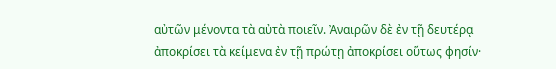αὐτῶν μένοντα τὰ αὐτὰ ποιεῖν. Ἀναιρῶν δὲ ἐν τῇ δευτέρᾳ
ἀποκρίσει τὰ κείμενα ἐν τῇ πρώτῃ ἀποκρίσει οὕτως φησίν·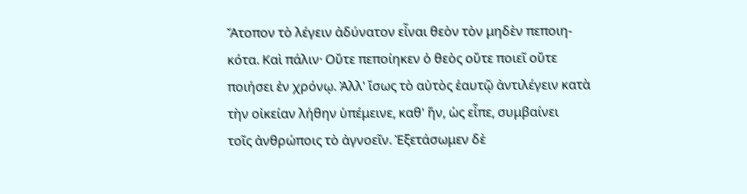Ἄτοπον τὸ λέγειν ἀδύνατον εἶναι θεὸν τὸν μηδὲν πεποιη-
κότα. Καὶ πάλιν· Οὔτε πεποίηκεν ὁ θεὸς οὔτε ποιεῖ οὔτε
ποιήσει ἐν χρόνῳ. Ἀλλ' ἴσως τὸ αὐτὸς ἑαυτῷ ἀντιλέγειν κατὰ
τὴν οἰκείαν λήθην ὑπέμεινε, καθ' ἥν, ὡς εἶπε, συμβαίνει
τοῖς ἀνθρώποις τὸ ἀγνοεῖν. Ἐξετάσωμεν δὲ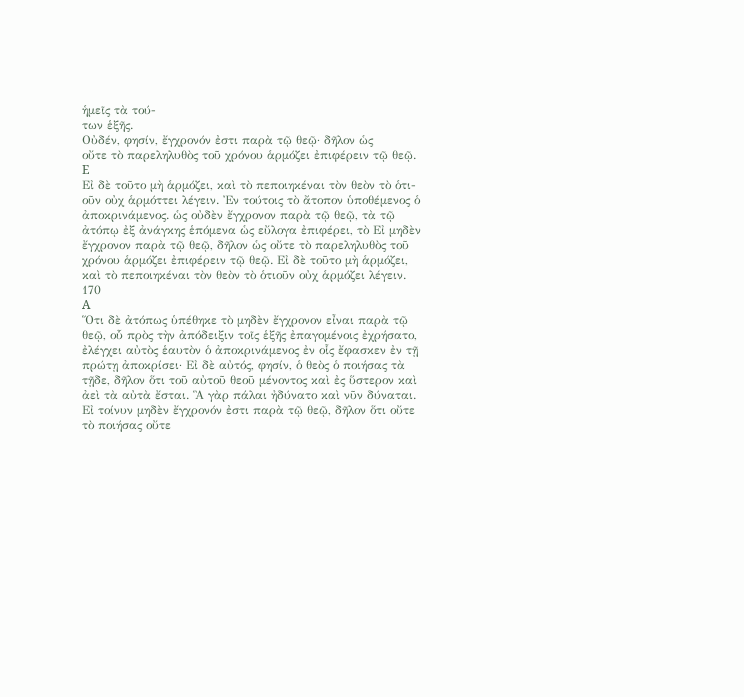ἡμεῖς τὰ τού-
των ἑξῆς.
Οὐδέν, φησίν, ἔγχρονόν ἐστι παρὰ τῷ θεῷ· δῆλον ὡς
οὔτε τὸ παρεληλυθὸς τοῦ χρόνου ἁρμόζει ἐπιφέρειν τῷ θεῷ.
E
Εἰ δὲ τοῦτο μὴ ἁρμόζει, καὶ τὸ πεποιηκέναι τὸν θεὸν τὸ ὁτι-
οῦν οὐχ ἁρμόττει λέγειν. Ἐν τούτοις τὸ ἄτοπον ὑποθέμενος ὁ
ἀποκρινάμενος. ὡς οὐδὲν ἔγχρονον παρὰ τῷ θεῷ, τὰ τῷ
ἀτόπῳ ἐξ ἀνάγκης ἑπόμενα ὡς εὔλογα ἐπιφέρει, τὸ Εἰ μηδὲν
ἔγχρονον παρὰ τῷ θεῷ, δῆλον ὡς οὔτε τὸ παρεληλυθὸς τοῦ
χρόνου ἁρμόζει ἐπιφέρειν τῷ θεῷ. Εἰ δὲ τοῦτο μὴ ἁρμόζει,
καὶ τὸ πεποιηκέναι τὸν θεὸν τὸ ὁτιοῦν οὐχ ἁρμόζει λέγειν.
170
A
Ὅτι δὲ ἀτόπως ὑπέθηκε τὸ μηδὲν ἔγχρονον εἶναι παρὰ τῷ
θεῷ, οὗ πρὸς τὴν ἀπόδειξιν τοῖς ἑξῆς ἐπαγομένοις ἐχρήσατο,
ἐλέγχει αὐτὸς ἑαυτὸν ὁ ἀποκρινάμενος ἐν οἷς ἔφασκεν ἐν τῇ
πρώτῃ ἀποκρίσει· Εἰ δὲ αὐτός, φησίν, ὁ θεὸς ὁ ποιήσας τὰ
τῇδε, δῆλον ὅτι τοῦ αὐτοῦ θεοῦ μένοντος καὶ ἐς ὕστερον καὶ
ἀεὶ τὰ αὐτὰ ἔσται. Ἃ γὰρ πάλαι ἠδύνατο καὶ νῦν δύναται.
Εἰ τοίνυν μηδὲν ἔγχρονόν ἐστι παρὰ τῷ θεῷ, δῆλον ὅτι οὔτε
τὸ ποιήσας οὔτε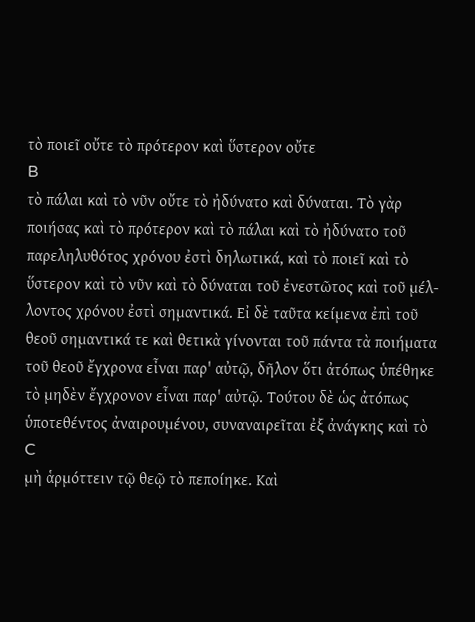τὸ ποιεῖ οὔτε τὸ πρότερον καὶ ὕστερον οὔτε
B
τὸ πάλαι καὶ τὸ νῦν οὔτε τὸ ἠδύνατο καὶ δύναται. Τὸ γὰρ
ποιήσας καὶ τὸ πρότερον καὶ τὸ πάλαι καὶ τὸ ἠδύνατο τοῦ
παρεληλυθότος χρόνου ἐστὶ δηλωτικά, καὶ τὸ ποιεῖ καὶ τὸ
ὕστερον καὶ τὸ νῦν καὶ τὸ δύναται τοῦ ἐνεστῶτος καὶ τοῦ μέλ-
λοντος χρόνου ἐστὶ σημαντικά. Εἰ δὲ ταῦτα κείμενα ἐπὶ τοῦ
θεοῦ σημαντικά τε καὶ θετικὰ γίνονται τοῦ πάντα τὰ ποιήματα
τοῦ θεοῦ ἔγχρονα εἶναι παρ' αὐτῷ, δῆλον ὅτι ἀτόπως ὑπέθηκε
τὸ μηδὲν ἔγχρονον εἶναι παρ' αὐτῷ. Τούτου δὲ ὡς ἀτόπως
ὑποτεθέντος ἀναιρουμένου, συναναιρεῖται ἐξ ἀνάγκης καὶ τὸ
C
μὴ ἁρμόττειν τῷ θεῷ τὸ πεποίηκε. Καὶ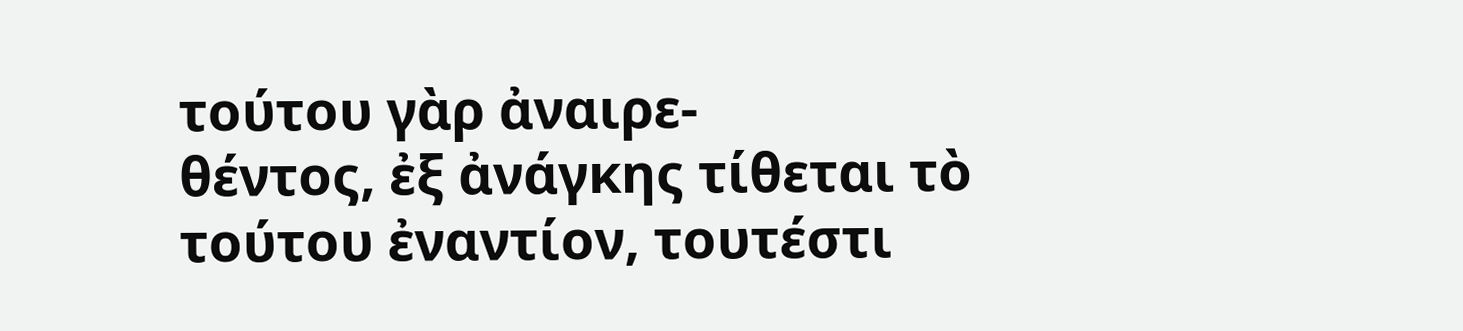τούτου γὰρ ἀναιρε-
θέντος, ἐξ ἀνάγκης τίθεται τὸ τούτου ἐναντίον, τουτέστι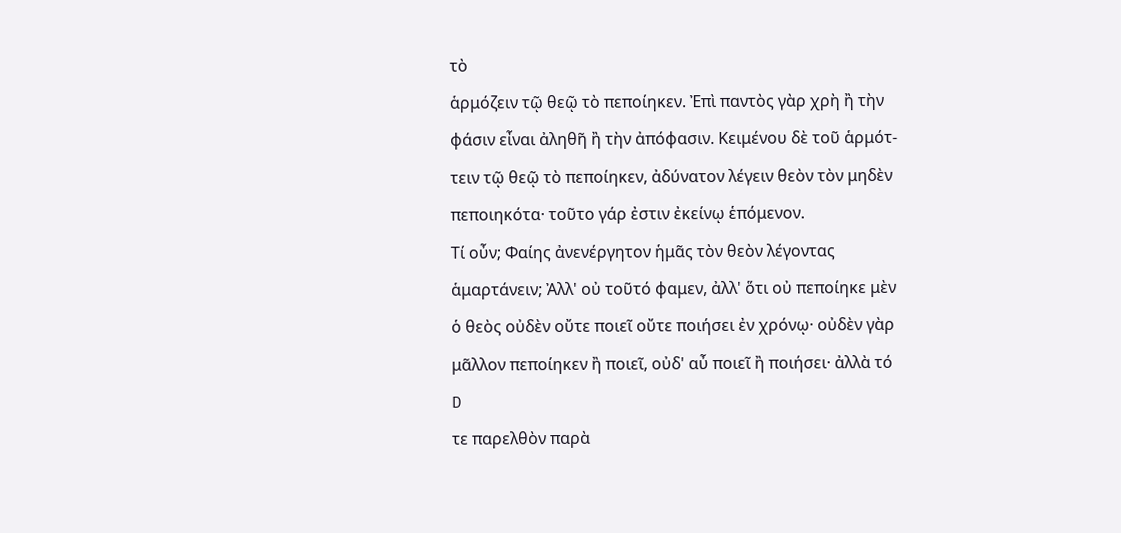τὸ
ἁρμόζειν τῷ θεῷ τὸ πεποίηκεν. Ἐπὶ παντὸς γὰρ χρὴ ἢ τὴν
φάσιν εἶναι ἀληθῆ ἢ τὴν ἀπόφασιν. Κειμένου δὲ τοῦ ἁρμότ-
τειν τῷ θεῷ τὸ πεποίηκεν, ἀδύνατον λέγειν θεὸν τὸν μηδὲν
πεποιηκότα· τοῦτο γάρ ἐστιν ἐκείνῳ ἑπόμενον.
Τί οὖν; Φαίης ἀνενέργητον ἡμᾶς τὸν θεὸν λέγοντας
ἁμαρτάνειν; Ἀλλ' οὐ τοῦτό φαμεν, ἀλλ' ὅτι οὐ πεποίηκε μὲν
ὁ θεὸς οὐδὲν οὔτε ποιεῖ οὔτε ποιήσει ἐν χρόνῳ· οὐδὲν γὰρ
μᾶλλον πεποίηκεν ἢ ποιεῖ, οὐδ' αὖ ποιεῖ ἢ ποιήσει· ἀλλὰ τό
D
τε παρελθὸν παρὰ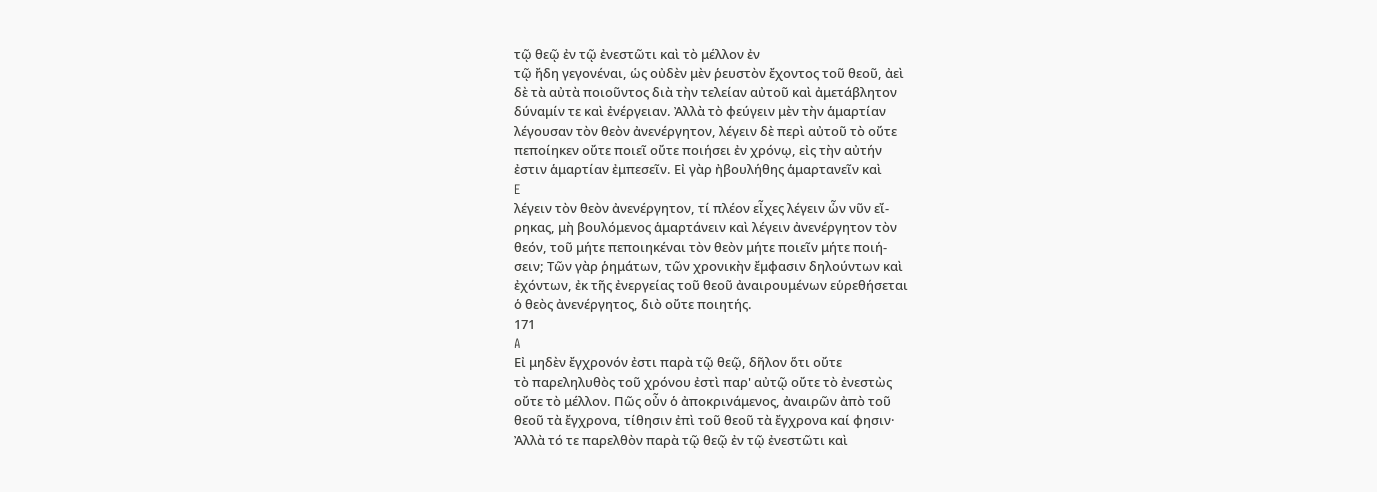τῷ θεῷ ἐν τῷ ἐνεστῶτι καὶ τὸ μέλλον ἐν
τῷ ἤδη γεγονέναι, ὡς οὐδὲν μὲν ῥευστὸν ἔχοντος τοῦ θεοῦ, ἀεὶ
δὲ τὰ αὐτὰ ποιοῦντος διὰ τὴν τελείαν αὐτοῦ καὶ ἀμετάβλητον
δύναμίν τε καὶ ἐνέργειαν. Ἀλλὰ τὸ φεύγειν μὲν τὴν ἁμαρτίαν
λέγουσαν τὸν θεὸν ἀνενέργητον, λέγειν δὲ περὶ αὐτοῦ τὸ οὔτε
πεποίηκεν οὔτε ποιεῖ οὔτε ποιήσει ἐν χρόνῳ, εἰς τὴν αὐτήν
ἐστιν ἁμαρτίαν ἐμπεσεῖν. Εἰ γὰρ ἠβουλήθης ἁμαρτανεῖν καὶ
E
λέγειν τὸν θεὸν ἀνενέργητον, τί πλέον εἶχες λέγειν ὧν νῦν εἴ-
ρηκας, μὴ βουλόμενος ἁμαρτάνειν καὶ λέγειν ἀνενέργητον τὸν
θεόν, τοῦ μήτε πεποιηκέναι τὸν θεὸν μήτε ποιεῖν μήτε ποιή-
σειν; Τῶν γὰρ ῥημάτων, τῶν χρονικὴν ἔμφασιν δηλούντων καὶ
ἐχόντων, ἐκ τῆς ἐνεργείας τοῦ θεοῦ ἀναιρουμένων εὑρεθήσεται
ὁ θεὸς ἀνενέργητος, διὸ οὔτε ποιητής.
171
A
Εἰ μηδὲν ἔγχρονόν ἐστι παρὰ τῷ θεῷ, δῆλον ὅτι οὔτε
τὸ παρεληλυθὸς τοῦ χρόνου ἐστὶ παρ' αὐτῷ οὔτε τὸ ἐνεστὼς
οὔτε τὸ μέλλον. Πῶς οὖν ὁ ἀποκρινάμενος, ἀναιρῶν ἀπὸ τοῦ
θεοῦ τὰ ἔγχρονα, τίθησιν ἐπὶ τοῦ θεοῦ τὰ ἔγχρονα καί φησιν·
Ἀλλὰ τό τε παρελθὸν παρὰ τῷ θεῷ ἐν τῷ ἐνεστῶτι καὶ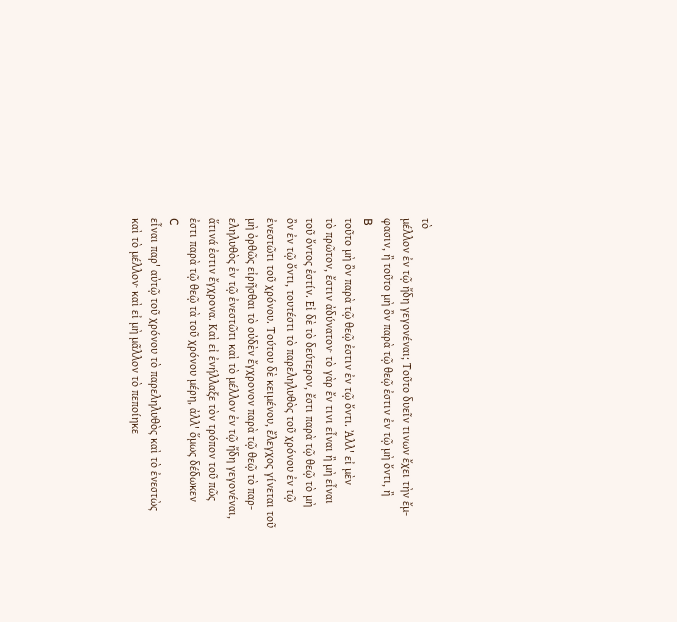τὸ
μέλλον ἐν τῷ ἤδη γεγονέναι; Τοῦτο δυεῖν τινων ἔχει τὴν ἔμ-
φασιν, ἢ τοῦτο μὴ ὂν παρὰ τῷ θεῷ ἐστιν ἐν τῷ μὴ ὄντι, ἢ
B
τοῦτο μὴ ὂν παρὰ τῷ θεῷ ἐστιν ἐν τῷ ὄντι. Ἀλλ' εἰ μὲν
τὸ πρῶτον, ἔστιν ἀδύνατον· τὸ γὰρ ἔν τινι εἶναι ἢ μὴ εἶναι
τοῦ ὄντος ἐστίν. Εἰ δὲ τὸ δεύτερον, ἔστι παρὰ τῷ θεῷ τὸ μὴ
ὂν ἐν τῷ ὄντι, τουτέστι τὸ παρεληλυθὸς τοῦ χρόνου ἐν τῷ
ἐνεστῶτι τοῦ χρόνου. Τούτου δὲ κειμένου, ἔλεγχος γίνεται τοῦ
μὴ ὀρθῶς εἰρῆσθαι τὸ οὐδὲν ἔγχρονον παρὰ τῷ θεῷ τὸ παρ-
εληλυθὸς ἐν τῷ ἐνεστῶτι καὶ τὸ μέλλον ἐν τῷ ἤδη γεγονέναι,
ἅτινά ἐστιν ἔγχρονα. Καὶ εἰ ἐνήλλαξε τὸν τρόπον τοῦ πῶς
ἐστι παρὰ τῷ θεῷ τὰ τοῦ χρόνου μέρη, ἀλλ' ὅμως δέδωκεν
C
εἶναι παρ' αὐτῷ τοῦ χρόνου τὸ παρεληλυθὸς καὶ τὸ ἐνεστὼς
καὶ τὸ μέλλον· καὶ εἰ μὴ μᾶλλον τὸ πεποίηκε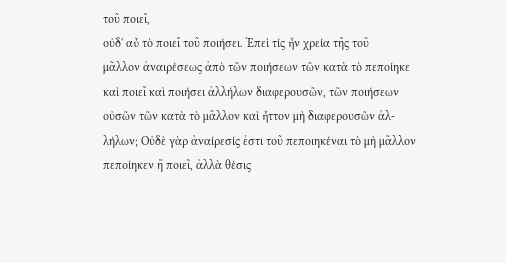τοῦ ποιεῖ,
οὐδ' αὖ τὸ ποιεῖ τοῦ ποιήσει. Ἐπεὶ τίς ἦν χρεία τῆς τοῦ
μᾶλλον ἀναιρέσεως ἀπὸ τῶν ποιήσεων τῶν κατὰ τὸ πεποίηκε
καὶ ποιεῖ καὶ ποιήσει ἀλλήλων διαφερουσῶν, τῶν ποιήσεων
οὐσῶν τῶν κατὰ τὸ μᾶλλον καὶ ἧττον μὴ διαφερουσῶν ἀλ-
λήλων; Οὐδὲ γὰρ ἀναίρεσίς ἐστι τοῦ πεποιηκέναι τὸ μὴ μᾶλλον
πεποίηκεν ἢ ποιεῖ, ἀλλὰ θέσις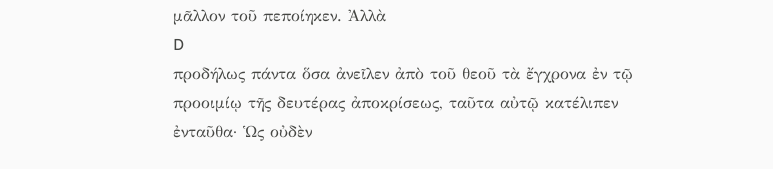μᾶλλον τοῦ πεποίηκεν. Ἀλλὰ
D
προδήλως πάντα ὅσα ἀνεῖλεν ἀπὸ τοῦ θεοῦ τὰ ἔγχρονα ἐν τῷ
προοιμίῳ τῆς δευτέρας ἀποκρίσεως, ταῦτα αὐτῷ κατέλιπεν
ἐνταῦθα· Ὡς οὐδὲν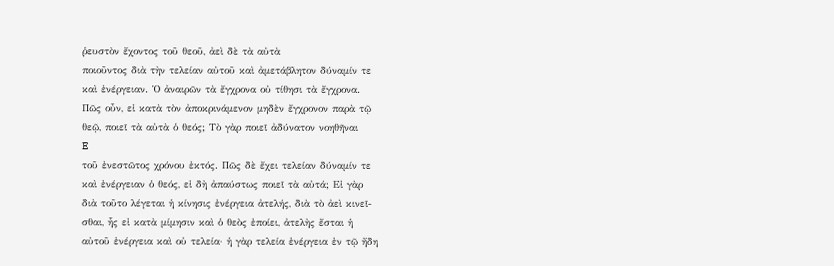ῥευστὸν ἔχοντος τοῦ θεοῦ, ἀεὶ δὲ τὰ αὐτὰ
ποιοῦντος διὰ τὴν τελείαν αὐτοῦ καὶ ἀμετάβλητον δύναμίν τε
καὶ ἐνέργειαν. Ὁ ἀναιρῶν τὰ ἔγχρονα οὐ τίθησι τὰ ἔγχρονα.
Πῶς οὖν, εἰ κατὰ τὸν ἀποκρινάμενον μηδὲν ἔγχρονον παρὰ τῷ
θεῷ, ποιεῖ τὰ αὐτὰ ὁ θεός; Τὸ γὰρ ποιεῖ ἀδύνατον νοηθῆναι
E
τοῦ ἐνεστῶτος χρόνου ἐκτός. Πῶς δὲ ἔχει τελείαν δύναμίν τε
καὶ ἐνέργειαν ὁ θεός, εἰ δὴ ἀπαύστως ποιεῖ τὰ αὐτά; Εἰ γὰρ
διὰ τοῦτο λέγεται ἡ κίνησις ἐνέργεια ἀτελής, διὰ τὸ ἀεὶ κινεῖ-
σθαι, ἧς εἰ κατὰ μίμησιν καὶ ὁ θεὸς ἐποίει, ἀτελὴς ἔσται ἡ
αὐτοῦ ἐνέργεια καὶ οὐ τελεία· ἡ γὰρ τελεία ἐνέργεια ἐν τῷ ἤδη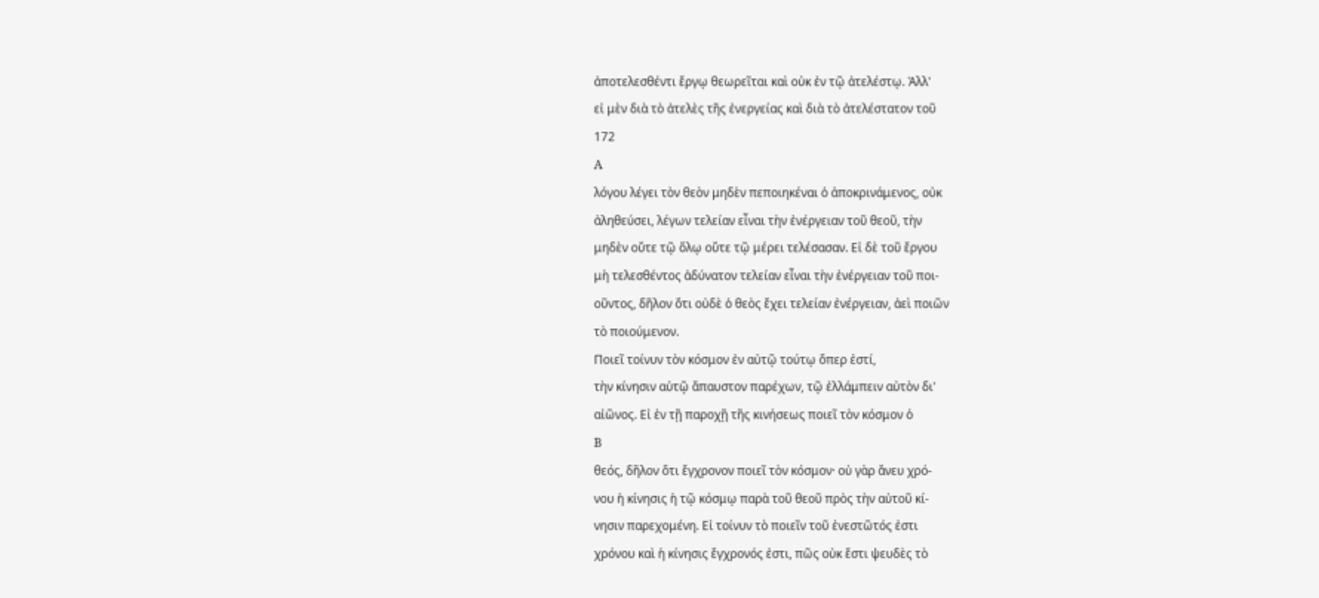ἀποτελεσθέντι ἔργῳ θεωρεῖται καὶ οὐκ ἐν τῷ ἀτελέστῳ. Ἀλλ'
εἰ μὲν διὰ τὸ ἀτελὲς τῆς ἐνεργείας καὶ διὰ τὸ ἀτελέστατον τοῦ
172
A
λόγου λέγει τὸν θεὸν μηδὲν πεποιηκέναι ὁ ἀποκρινάμενος, οὐκ
ἀληθεύσει, λέγων τελείαν εἶναι τὴν ἐνέργειαν τοῦ θεοῦ, τὴν
μηδὲν οὔτε τῷ ὅλῳ οὔτε τῷ μέρει τελέσασαν. Εἰ δὲ τοῦ ἔργου
μὴ τελεσθέντος ἀδύνατον τελείαν εἶναι τὴν ἐνέργειαν τοῦ ποι-
οῦντος, δῆλον ὅτι οὐδὲ ὁ θεὸς ἔχει τελείαν ἐνέργειαν, ἀεὶ ποιῶν
τὸ ποιούμενον.
Ποιεῖ τοίνυν τὸν κόσμον ἐν αὐτῷ τούτῳ ὅπερ ἐστί,
τὴν κίνησιν αὐτῷ ἄπαυστον παρέχων, τῷ ἐλλάμπειν αὐτὸν δι'
αἰῶνος. Εἰ ἐν τῇ παροχῇ τῆς κινήσεως ποιεῖ τὸν κόσμον ὁ
B
θεός, δῆλον ὅτι ἔγχρονον ποιεῖ τὸν κόσμον· οὐ γὰρ ἄνευ χρό-
νου ἡ κίνησις ἡ τῷ κόσμῳ παρὰ τοῦ θεοῦ πρὸς τὴν αὐτοῦ κί-
νησιν παρεχομένη. Εἰ τοίνυν τὸ ποιεῖν τοῦ ἐνεστῶτός ἐστι
χρόνου καὶ ἡ κίνησις ἔγχρονός ἐστι, πῶς οὐκ ἔστι ψευδὲς τὸ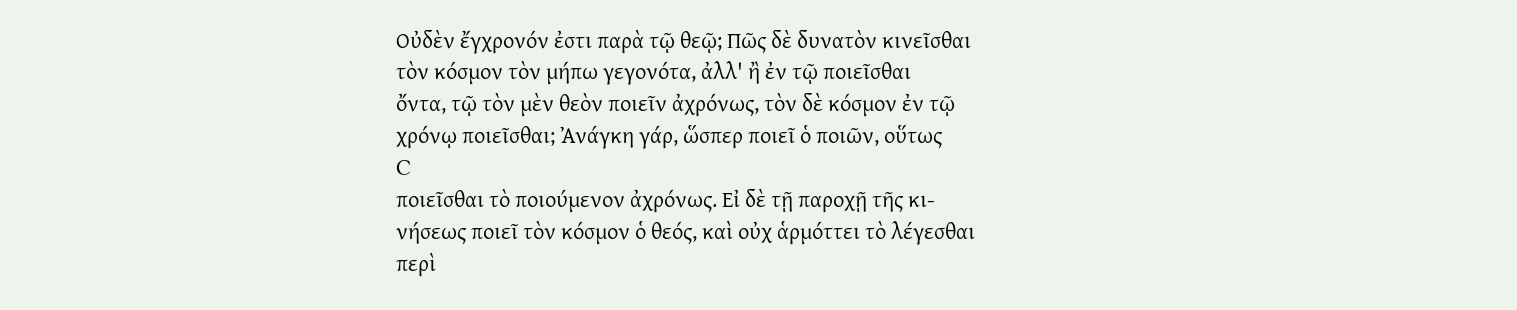Οὐδὲν ἔγχρονόν ἐστι παρὰ τῷ θεῷ; Πῶς δὲ δυνατὸν κινεῖσθαι
τὸν κόσμον τὸν μήπω γεγονότα, ἀλλ' ἢ ἐν τῷ ποιεῖσθαι
ὄντα, τῷ τὸν μὲν θεὸν ποιεῖν ἀχρόνως, τὸν δὲ κόσμον ἐν τῷ
χρόνῳ ποιεῖσθαι; Ἀνάγκη γάρ, ὥσπερ ποιεῖ ὁ ποιῶν, οὕτως
C
ποιεῖσθαι τὸ ποιούμενον ἀχρόνως. Εἰ δὲ τῇ παροχῇ τῆς κι-
νήσεως ποιεῖ τὸν κόσμον ὁ θεός, καὶ οὐχ ἁρμόττει τὸ λέγεσθαι
περὶ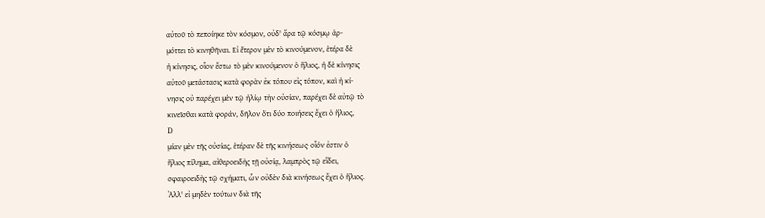αὐτοῦ τὸ πεποίηκε τὸν κόσμον, οὐδ' ἄρα τῷ κόσμῳ ἁρ-
μόττει τὸ κινηθῆναι. Εἰ ἕτερον μὲν τὸ κινούμενον, ἑτέρα δὲ
ἡ κίνησις, οἷον ἔστω τὸ μὲν κινούμενον ὁ ἥλιος, ἡ δὲ κίνησις
αὐτοῦ μετάστασις κατὰ φορὰν ἐκ τόπου εἰς τόπον, καὶ ἡ κί-
νησις οὐ παρέχει μὲν τῷ ἡλίῳ τὴν οὐσίαν, παρέχει δὲ αὐτῷ τὸ
κινεῖσθαι κατὰ φοράν, δῆλον ὅτι δύο ποιήσεις ἔχει ὁ ἥλιος,
D
μίαν μὲν τῆς οὐσίας, ἑτέραν δὲ τῆς κινήσεως· οἷόν ἐστιν ὁ
ἥλιος πίλημα, αἰθεροειδὴς τῇ οὐσίᾳ, λαμπρὸς τῷ εἴδει,
σφαιροειδὴς τῷ σχήματι, ὧν οὐδὲν διὰ κινήσεως ἔχει ὁ ἥλιος.
Ἀλλ' εἰ μηδὲν τούτων διὰ τῆς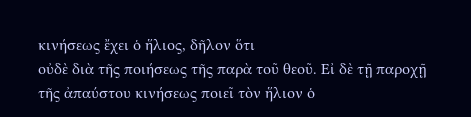κινήσεως ἔχει ὁ ἥλιος, δῆλον ὅτι
οὐδὲ διὰ τῆς ποιήσεως τῆς παρὰ τοῦ θεοῦ. Εἰ δὲ τῇ παροχῇ
τῆς ἀπαύστου κινήσεως ποιεῖ τὸν ἥλιον ὁ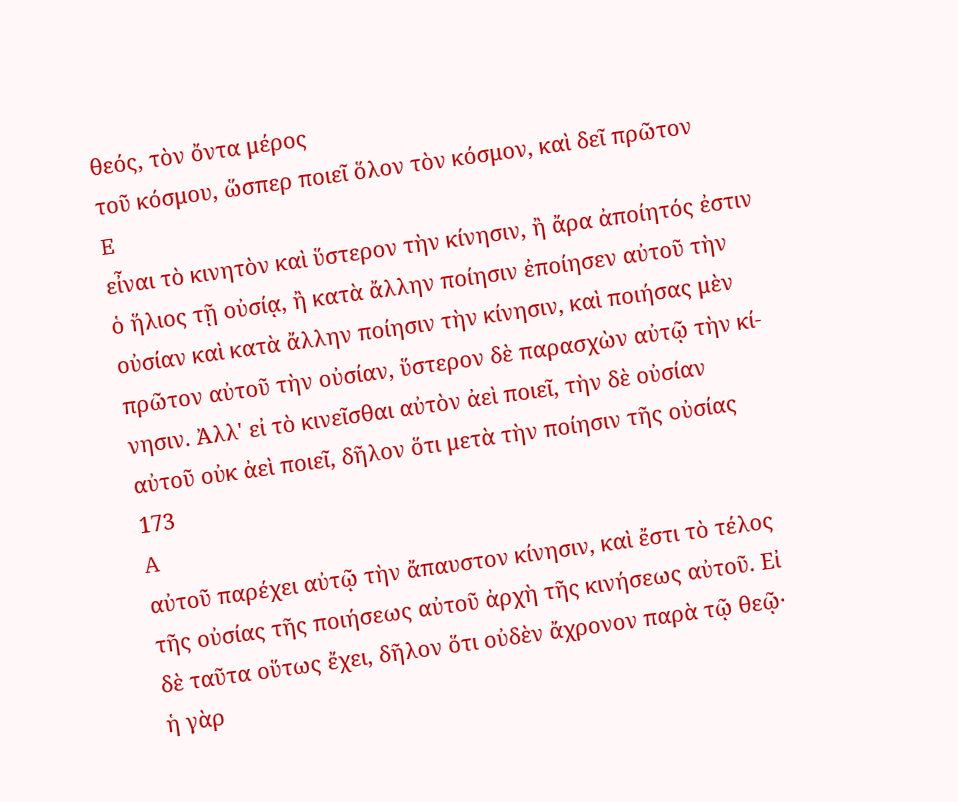θεός, τὸν ὄντα μέρος
τοῦ κόσμου, ὥσπερ ποιεῖ ὅλον τὸν κόσμον, καὶ δεῖ πρῶτον
E
εἶναι τὸ κινητὸν καὶ ὕστερον τὴν κίνησιν, ἢ ἄρα ἀποίητός ἐστιν
ὁ ἥλιος τῇ οὐσίᾳ, ἢ κατὰ ἄλλην ποίησιν ἐποίησεν αὐτοῦ τὴν
οὐσίαν καὶ κατὰ ἄλλην ποίησιν τὴν κίνησιν, καὶ ποιήσας μὲν
πρῶτον αὐτοῦ τὴν οὐσίαν, ὕστερον δὲ παρασχὼν αὐτῷ τὴν κί-
νησιν. Ἀλλ' εἰ τὸ κινεῖσθαι αὐτὸν ἀεὶ ποιεῖ, τὴν δὲ οὐσίαν
αὐτοῦ οὐκ ἀεὶ ποιεῖ, δῆλον ὅτι μετὰ τὴν ποίησιν τῆς οὐσίας
173
A
αὐτοῦ παρέχει αὐτῷ τὴν ἄπαυστον κίνησιν, καὶ ἔστι τὸ τέλος
τῆς οὐσίας τῆς ποιήσεως αὐτοῦ ἀρχὴ τῆς κινήσεως αὐτοῦ. Εἰ
δὲ ταῦτα οὕτως ἔχει, δῆλον ὅτι οὐδὲν ἄχρονον παρὰ τῷ θεῷ·
ἡ γὰρ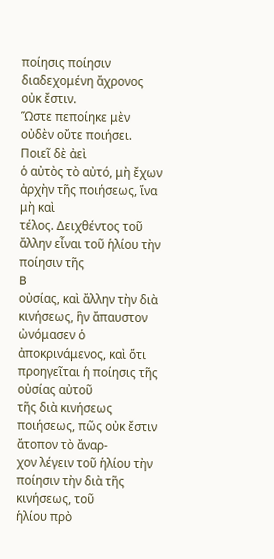ποίησις ποίησιν διαδεχομένη ἄχρονος οὐκ ἔστιν.
Ὥστε πεποίηκε μὲν οὐδὲν οὔτε ποιήσει. Ποιεῖ δὲ ἀεὶ
ὁ αὐτὸς τὸ αὐτό, μὴ ἔχων ἀρχὴν τῆς ποιήσεως, ἵνα μὴ καὶ
τέλος. Δειχθέντος τοῦ ἄλλην εἶναι τοῦ ἡλίου τὴν ποίησιν τῆς
B
οὐσίας, καὶ ἄλλην τὴν διὰ κινήσεως, ἣν ἄπαυστον ὠνόμασεν ὁ
ἀποκρινάμενος, καὶ ὅτι προηγεῖται ἡ ποίησις τῆς οὐσίας αὐτοῦ
τῆς διὰ κινήσεως ποιήσεως, πῶς οὐκ ἔστιν ἄτοπον τὸ ἄναρ-
χον λέγειν τοῦ ἡλίου τὴν ποίησιν τὴν διὰ τῆς κινήσεως, τοῦ
ἡλίου πρὸ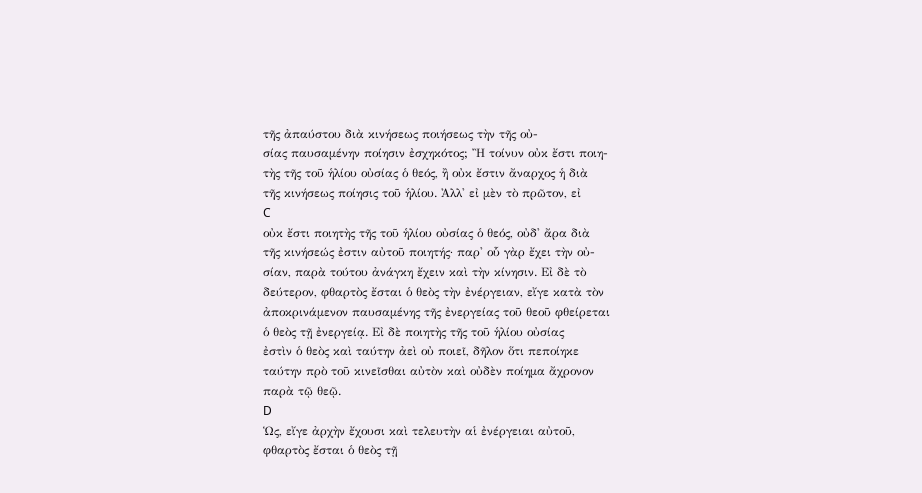τῆς ἀπαύστου διὰ κινήσεως ποιήσεως τὴν τῆς οὐ-
σίας παυσαμένην ποίησιν ἐσχηκότος; Ἢ τοίνυν οὐκ ἔστι ποιη-
τὴς τῆς τοῦ ἡλίου οὐσίας ὁ θεός, ἢ οὐκ ἔστιν ἄναρχος ἡ διὰ
τῆς κινήσεως ποίησις τοῦ ἡλίου. Ἀλλ' εἰ μὲν τὸ πρῶτον, εἰ
C
οὐκ ἔστι ποιητὴς τῆς τοῦ ἡλίου οὐσίας ὁ θεός, οὐδ' ἄρα διὰ
τῆς κινήσεώς ἐστιν αὐτοῦ ποιητής· παρ' οὗ γὰρ ἔχει τὴν οὐ-
σίαν, παρὰ τούτου ἀνάγκη ἔχειν καὶ τὴν κίνησιν. Εἰ δὲ τὸ
δεύτερον, φθαρτὸς ἔσται ὁ θεὸς τὴν ἐνέργειαν, εἴγε κατὰ τὸν
ἀποκρινάμενον παυσαμένης τῆς ἐνεργείας τοῦ θεοῦ φθείρεται
ὁ θεὸς τῇ ἐνεργείᾳ. Εἰ δὲ ποιητὴς τῆς τοῦ ἡλίου οὐσίας
ἐστὶν ὁ θεὸς καὶ ταύτην ἀεὶ οὐ ποιεῖ, δῆλον ὅτι πεποίηκε
ταύτην πρὸ τοῦ κινεῖσθαι αὐτὸν καὶ οὐδὲν ποίημα ἄχρονον
παρὰ τῷ θεῷ.
D
Ὡς, εἴγε ἀρχὴν ἔχουσι καὶ τελευτὴν αἱ ἐνέργειαι αὐτοῦ,
φθαρτὸς ἔσται ὁ θεὸς τῇ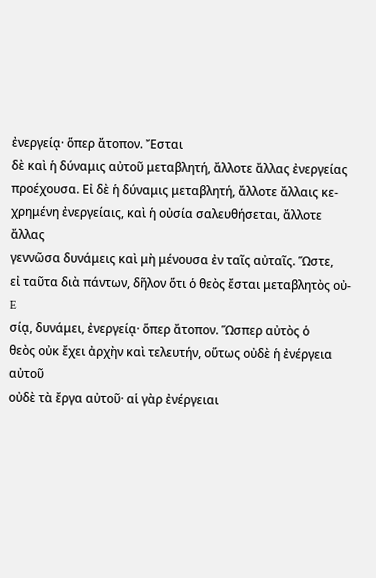ἐνεργείᾳ· ὅπερ ἄτοπον. Ἔσται
δὲ καὶ ἡ δύναμις αὐτοῦ μεταβλητή, ἄλλοτε ἄλλας ἐνεργείας
προέχουσα. Εἰ δὲ ἡ δύναμις μεταβλητή, ἄλλοτε ἄλλαις κε-
χρημένη ἐνεργείαις, καὶ ἡ οὐσία σαλευθήσεται, ἄλλοτε ἄλλας
γεννῶσα δυνάμεις καὶ μὴ μένουσα ἐν ταῖς αὐταῖς. Ὥστε,
εἰ ταῦτα διὰ πάντων, δῆλον ὅτι ὁ θεὸς ἔσται μεταβλητὸς οὐ-
E
σίᾳ, δυνάμει, ἐνεργείᾳ· ὅπερ ἄτοπον. Ὥσπερ αὐτὸς ὁ
θεὸς οὐκ ἔχει ἀρχὴν καὶ τελευτήν, οὕτως οὐδὲ ἡ ἐνέργεια αὐτοῦ
οὐδὲ τὰ ἔργα αὐτοῦ· αἱ γὰρ ἐνέργειαι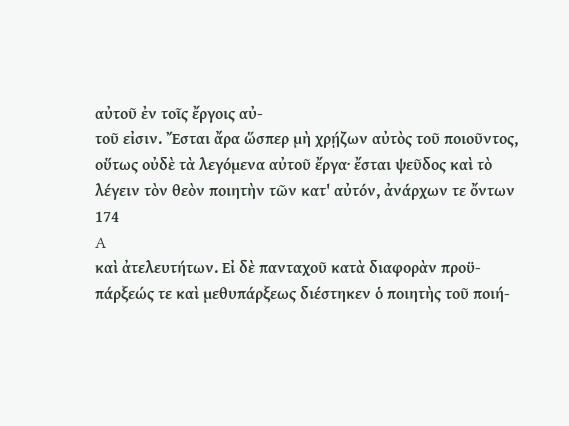αὐτοῦ ἐν τοῖς ἔργοις αὐ-
τοῦ εἰσιν. Ἔσται ἄρα ὥσπερ μὴ χρῄζων αὐτὸς τοῦ ποιοῦντος,
οὕτως οὐδὲ τὰ λεγόμενα αὐτοῦ ἔργα· ἔσται ψεῦδος καὶ τὸ
λέγειν τὸν θεὸν ποιητὴν τῶν κατ' αὐτόν, ἀνάρχων τε ὄντων
174
A
καὶ ἀτελευτήτων. Εἰ δὲ πανταχοῦ κατὰ διαφορὰν προϋ-
πάρξεώς τε καὶ μεθυπάρξεως διέστηκεν ὁ ποιητὴς τοῦ ποιή-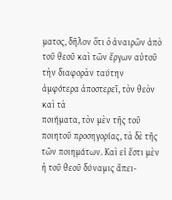ματος, δῆλον ὅτι ὁ ἀναιρῶν ἀπὸ τοῦ θεοῦ καὶ τῶν ἔργων αὐτοῦ
τὴν διαφορὰν ταύτην ἀμφότερα ἀποστερεῖ, τὸν θεὸν καὶ τὰ
ποιήματα, τὸν μὲν τῆς τοῦ ποιητοῦ προσηγορίας, τὰ δὲ τῆς
τῶν ποιημάτων. Καὶ εἰ ἔστι μὲν ἡ τοῦ θεοῦ δύναμις ἄπει-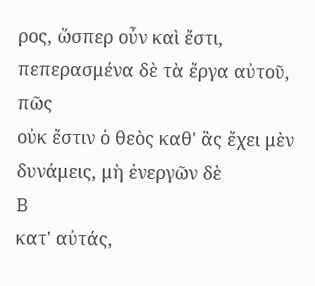ρος, ὥσπερ οὖν καὶ ἔστι, πεπερασμένα δὲ τὰ ἔργα αὐτοῦ, πῶς
οὐκ ἔστιν ὁ θεὸς καθ' ἃς ἔχει μὲν δυνάμεις, μὴ ἐνεργῶν δὲ
B
κατ' αὐτάς,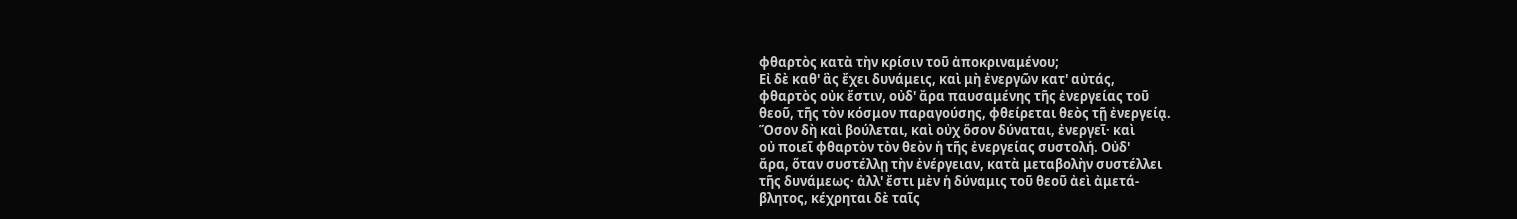φθαρτὸς κατὰ τὴν κρίσιν τοῦ ἀποκριναμένου;
Εἰ δὲ καθ' ἃς ἔχει δυνάμεις, καὶ μὴ ἐνεργῶν κατ' αὐτάς,
φθαρτὸς οὐκ ἔστιν, οὐδ' ἄρα παυσαμένης τῆς ἐνεργείας τοῦ
θεοῦ, τῆς τὸν κόσμον παραγούσης, φθείρεται θεὸς τῇ ἐνεργείᾳ.
Ὅσον δὴ καὶ βούλεται, καὶ οὐχ ὅσον δύναται, ἐνεργεῖ· καὶ
οὐ ποιεῖ φθαρτὸν τὸν θεὸν ἡ τῆς ἐνεργείας συστολή. Οὐδ'
ἄρα, ὅταν συστέλλῃ τὴν ἐνέργειαν, κατὰ μεταβολὴν συστέλλει
τῆς δυνάμεως· ἀλλ' ἔστι μὲν ἡ δύναμις τοῦ θεοῦ ἀεὶ ἀμετά-
βλητος, κέχρηται δὲ ταῖς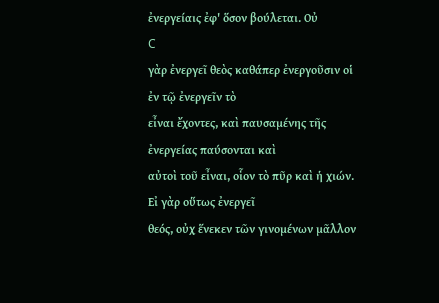ἐνεργείαις ἐφ' ὅσον βούλεται. Οὐ
C
γὰρ ἐνεργεῖ θεὸς καθάπερ ἐνεργοῦσιν οἱ ἐν τῷ ἐνεργεῖν τὸ
εἶναι ἔχοντες, καὶ παυσαμένης τῆς ἐνεργείας παύσονται καὶ
αὐτοὶ τοῦ εἶναι, οἷον τὸ πῦρ καὶ ἡ χιών. Εἰ γὰρ οὕτως ἐνεργεῖ
θεός, οὐχ ἕνεκεν τῶν γινομένων μᾶλλον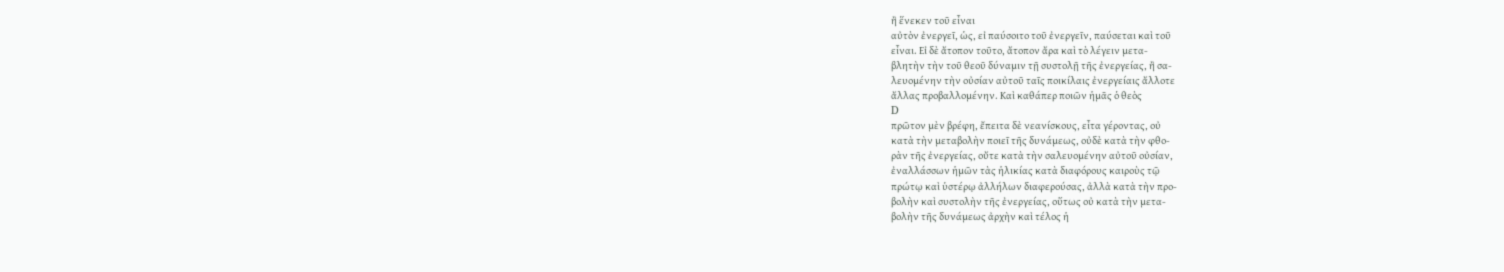ἢ ἕνεκεν τοῦ εἶναι
αὐτὸν ἐνεργεῖ, ὡς, εἰ παύσοιτο τοῦ ἐνεργεῖν, παύσεται καὶ τοῦ
εἶναι. Εἰ δὲ ἄτοπον τοῦτο, ἄτοπον ἄρα καὶ τὸ λέγειν μετα-
βλητὴν τὴν τοῦ θεοῦ δύναμιν τῇ συστολῇ τῆς ἐνεργείας, ἢ σα-
λευομένην τὴν οὐσίαν αὐτοῦ ταῖς ποικίλαις ἐνεργείαις ἄλλοτε
ἄλλας προβαλλομένην. Καὶ καθάπερ ποιῶν ἡμᾶς ὁ θεὸς
D
πρῶτον μὲν βρέφη, ἔπειτα δὲ νεανίσκους, εἶτα γέροντας, οὐ
κατὰ τὴν μεταβολὴν ποιεῖ τῆς δυνάμεως, οὐδὲ κατὰ τὴν φθο-
ρὰν τῆς ἐνεργείας, οὔτε κατὰ τὴν σαλευομένην αὐτοῦ οὐσίαν,
ἐναλλάσσων ἡμῶν τὰς ἡλικίας κατὰ διαφόρους καιροὺς τῷ
πρώτῳ καὶ ὑστέρῳ ἀλλήλων διαφερούσας, ἀλλὰ κατὰ τὴν προ-
βολὴν καὶ συστολὴν τῆς ἐνεργείας, οὕτως οὐ κατὰ τὴν μετα-
βολὴν τῆς δυνάμεως ἀρχὴν καὶ τέλος ἡ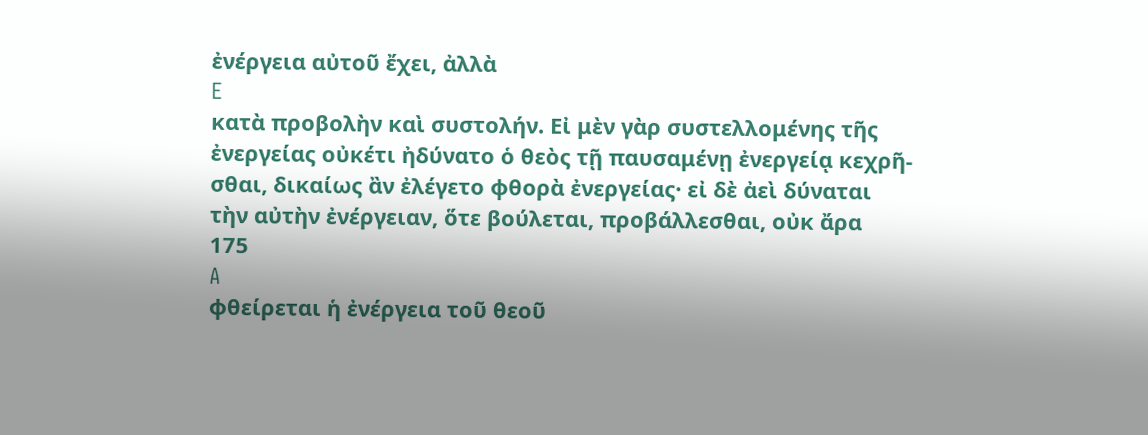ἐνέργεια αὐτοῦ ἔχει, ἀλλὰ
E
κατὰ προβολὴν καὶ συστολήν. Εἰ μὲν γὰρ συστελλομένης τῆς
ἐνεργείας οὐκέτι ἠδύνατο ὁ θεὸς τῇ παυσαμένῃ ἐνεργείᾳ κεχρῆ-
σθαι, δικαίως ἂν ἐλέγετο φθορὰ ἐνεργείας· εἰ δὲ ἀεὶ δύναται
τὴν αὐτὴν ἐνέργειαν, ὅτε βούλεται, προβάλλεσθαι, οὐκ ἄρα
175
A
φθείρεται ἡ ἐνέργεια τοῦ θεοῦ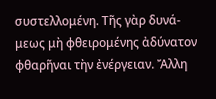συστελλομένη. Τῆς γὰρ δυνά-
μεως μὴ φθειρομένης ἀδύνατον φθαρῆναι τὴν ἐνέργειαν. Ἄλλη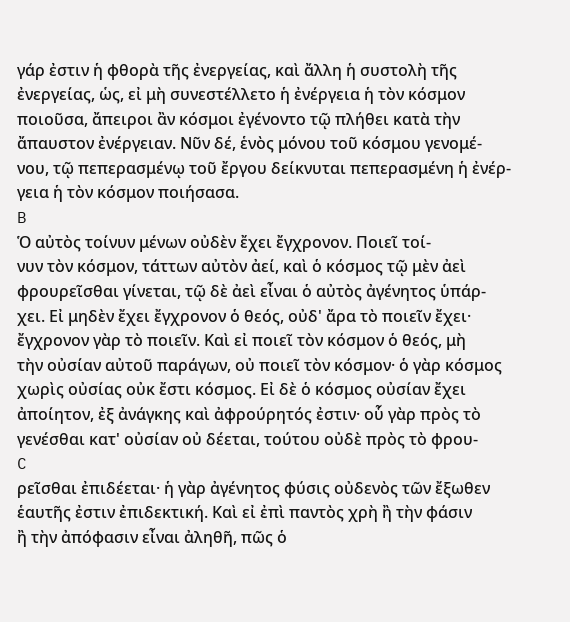γάρ ἐστιν ἡ φθορὰ τῆς ἐνεργείας, καὶ ἄλλη ἡ συστολὴ τῆς
ἐνεργείας, ὡς, εἰ μὴ συνεστέλλετο ἡ ἐνέργεια ἡ τὸν κόσμον
ποιοῦσα, ἄπειροι ἂν κόσμοι ἐγένοντο τῷ πλήθει κατὰ τὴν
ἄπαυστον ἐνέργειαν. Νῦν δέ, ἑνὸς μόνου τοῦ κόσμου γενομέ-
νου, τῷ πεπερασμένῳ τοῦ ἔργου δείκνυται πεπερασμένη ἡ ἐνέρ-
γεια ἡ τὸν κόσμον ποιήσασα.
B
Ὁ αὐτὸς τοίνυν μένων οὐδὲν ἔχει ἔγχρονον. Ποιεῖ τοί-
νυν τὸν κόσμον, τάττων αὐτὸν ἀεί, καὶ ὁ κόσμος τῷ μὲν ἀεὶ
φρουρεῖσθαι γίνεται, τῷ δὲ ἀεὶ εἶναι ὁ αὐτὸς ἀγένητος ὑπάρ-
χει. Εἰ μηδὲν ἔχει ἔγχρονον ὁ θεός, οὐδ' ἄρα τὸ ποιεῖν ἔχει·
ἔγχρονον γὰρ τὸ ποιεῖν. Καὶ εἰ ποιεῖ τὸν κόσμον ὁ θεός, μὴ
τὴν οὐσίαν αὐτοῦ παράγων, οὐ ποιεῖ τὸν κόσμον· ὁ γὰρ κόσμος
χωρὶς οὐσίας οὐκ ἔστι κόσμος. Εἰ δὲ ὁ κόσμος οὐσίαν ἔχει
ἀποίητον, ἐξ ἀνάγκης καὶ ἀφρούρητός ἐστιν· οὗ γὰρ πρὸς τὸ
γενέσθαι κατ' οὐσίαν οὐ δέεται, τούτου οὐδὲ πρὸς τὸ φρου-
C
ρεῖσθαι ἐπιδέεται· ἡ γὰρ ἀγένητος φύσις οὐδενὸς τῶν ἔξωθεν
ἑαυτῆς ἐστιν ἐπιδεκτική. Καὶ εἰ ἐπὶ παντὸς χρὴ ἢ τὴν φάσιν
ἢ τὴν ἀπόφασιν εἶναι ἀληθῆ, πῶς ὁ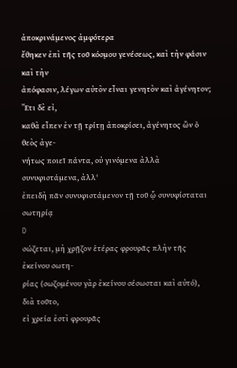ἀποκρινάμενος ἀμφότερα
ἔθηκεν ἐπὶ τῆς τοῦ κόσμου γενέσεως, καὶ τὴν φάσιν καὶ τὴν
ἀπόφασιν, λέγων αὐτὸν εἶναι γενητὸν καὶ ἀγένητον; Ἔτι δὲ εἰ,
καθὰ εἶπεν ἐν τῇ τρίτῃ ἀποκρίσει, ἀγένητος ὢν ὁ θεὸς ἀγε-
νήτως ποιεῖ πάντα, οὐ γινόμενα ἀλλὰ συνυφιστάμενα, ἀλλ'
ἐπειδὴ πᾶν συνυφιστάμενον τῇ τοῦ ᾧ συνυφίσταται σωτηρίᾳ
D
σώζεται, μὴ χρῇζον ἑτέρας φρουρᾶς πλὴν τῆς ἐκείνου σωτη-
ρίας (σωζομένου γὰρ ἐκείνου σέσωσται καὶ αὐτό), διὰ τοῦτο,
εἰ χρεία ἐστὶ φρουρᾶς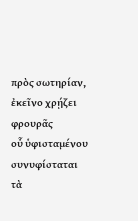πρὸς σωτηρίαν, ἐκεῖνο χρῄζει φρουρᾶς
οὗ ὑφισταμένου συνυφίσταται τὰ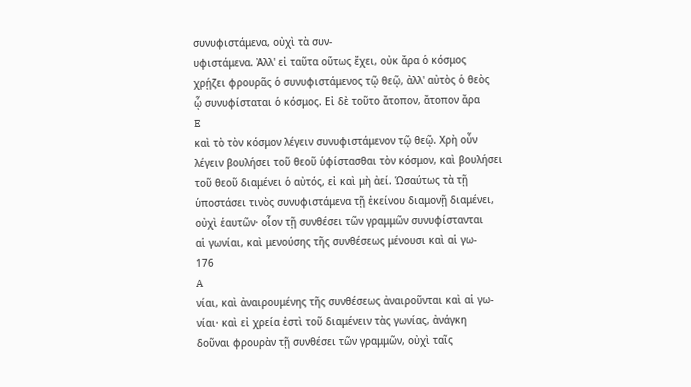συνυφιστάμενα, οὐχὶ τὰ συν-
υφιστάμενα. Ἀλλ' εἰ ταῦτα οὕτως ἔχει, οὐκ ἄρα ὁ κόσμος
χρῄζει φρουρᾶς ὁ συνυφιστάμενος τῷ θεῷ, ἀλλ' αὐτὸς ὁ θεὸς
ᾧ συνυφίσταται ὁ κόσμος. Εἰ δὲ τοῦτο ἄτοπον, ἄτοπον ἄρα
E
καὶ τὸ τὸν κόσμον λέγειν συνυφιστάμενον τῷ θεῷ. Χρὴ οὖν
λέγειν βουλήσει τοῦ θεοῦ ὑφίστασθαι τὸν κόσμον, καὶ βουλήσει
τοῦ θεοῦ διαμένει ὁ αὐτός, εἰ καὶ μὴ ἀεί. Ὡσαύτως τὰ τῇ
ὑποστάσει τινὸς συνυφιστάμενα τῇ ἐκείνου διαμονῇ διαμένει,
οὐχὶ ἑαυτῶν· οἷον τῇ συνθέσει τῶν γραμμῶν συνυφίστανται
αἱ γωνίαι, καὶ μενούσης τῆς συνθέσεως μένουσι καὶ αἱ γω-
176
A
νίαι, καὶ ἀναιρουμένης τῆς συνθέσεως ἀναιροῦνται καὶ αἱ γω-
νίαι· καὶ εἰ χρεία ἐστὶ τοῦ διαμένειν τὰς γωνίας, ἀνάγκη
δοῦναι φρουρὰν τῇ συνθέσει τῶν γραμμῶν, οὐχὶ ταῖς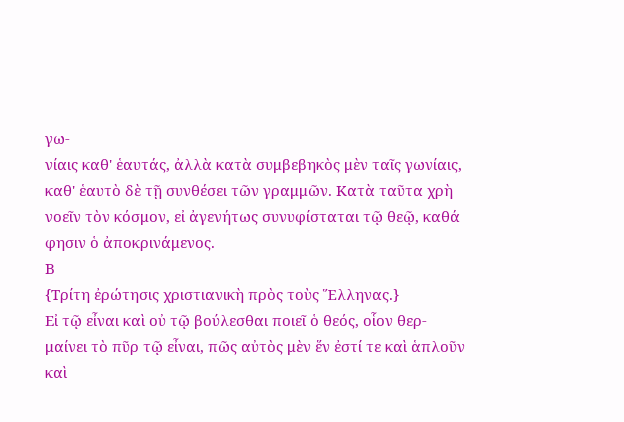γω-
νίαις καθ' ἑαυτάς, ἀλλὰ κατὰ συμβεβηκὸς μὲν ταῖς γωνίαις,
καθ' ἑαυτὸ δὲ τῇ συνθέσει τῶν γραμμῶν. Κατὰ ταῦτα χρὴ
νοεῖν τὸν κόσμον, εἰ ἀγενήτως συνυφίσταται τῷ θεῷ, καθά
φησιν ὁ ἀποκρινάμενος.
B
{Τρίτη ἐρώτησις χριστιανικὴ πρὸς τοὺς Ἕλληνας.}
Εἰ τῷ εἶναι καὶ οὐ τῷ βούλεσθαι ποιεῖ ὁ θεός, οἷον θερ-
μαίνει τὸ πῦρ τῷ εἶναι, πῶς αὐτὸς μὲν ἕν ἐστί τε καὶ ἁπλοῦν
καὶ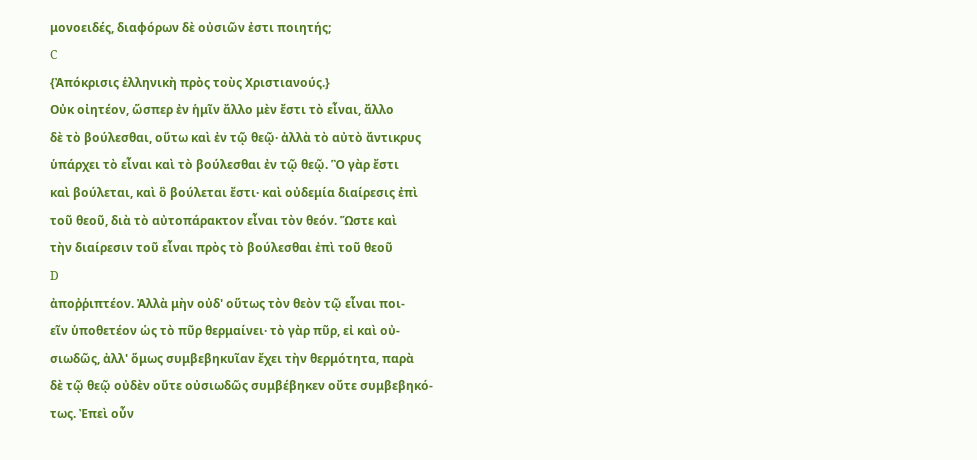μονοειδές, διαφόρων δὲ οὐσιῶν ἐστι ποιητής;
C
{Ἀπόκρισις ἑλληνικὴ πρὸς τοὺς Χριστιανούς.}
Οὐκ οἰητέον, ὥσπερ ἐν ἡμῖν ἄλλο μὲν ἔστι τὸ εἶναι, ἄλλο
δὲ τὸ βούλεσθαι, οὕτω καὶ ἐν τῷ θεῷ· ἀλλὰ τὸ αὐτὸ ἄντικρυς
ὑπάρχει τὸ εἶναι καὶ τὸ βούλεσθαι ἐν τῷ θεῷ. Ὃ γὰρ ἔστι
καὶ βούλεται, καὶ ὃ βούλεται ἔστι· καὶ οὐδεμία διαίρεσις ἐπὶ
τοῦ θεοῦ, διὰ τὸ αὐτοπάρακτον εἶναι τὸν θεόν. Ὥστε καὶ
τὴν διαίρεσιν τοῦ εἶναι πρὸς τὸ βούλεσθαι ἐπὶ τοῦ θεοῦ
D
ἀποῤῥιπτέον. Ἀλλὰ μὴν οὐδ' οὕτως τὸν θεὸν τῷ εἶναι ποι-
εῖν ὑποθετέον ὡς τὸ πῦρ θερμαίνει· τὸ γὰρ πῦρ, εἰ καὶ οὐ-
σιωδῶς, ἀλλ' ὅμως συμβεβηκυῖαν ἔχει τὴν θερμότητα, παρὰ
δὲ τῷ θεῷ οὐδὲν οὔτε οὐσιωδῶς συμβέβηκεν οὔτε συμβεβηκό-
τως. Ἐπεὶ οὖν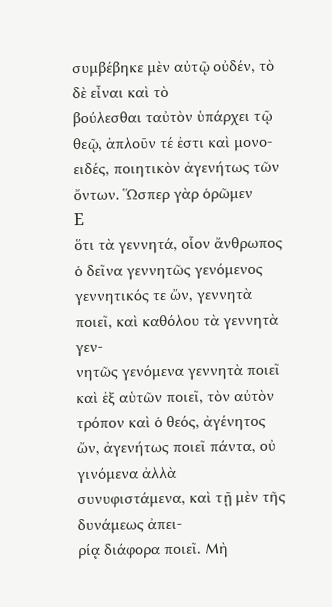συμβέβηκε μὲν αὐτῷ οὐδέν, τὸ δὲ εἶναι καὶ τὸ
βούλεσθαι ταὐτὸν ὑπάρχει τῷ θεῷ, ἁπλοῦν τέ ἐστι καὶ μονο-
ειδές, ποιητικὸν ἀγενήτως τῶν ὄντων. Ὥσπερ γὰρ ὁρῶμεν
E
ὅτι τὰ γεννητά, οἷον ἄνθρωπος ὁ δεῖνα γεννητῶς γενόμενος
γεννητικός τε ὤν, γεννητὰ ποιεῖ, καὶ καθόλου τὰ γεννητὰ γεν-
νητῶς γενόμενα γεννητὰ ποιεῖ καὶ ἐξ αὑτῶν ποιεῖ, τὸν αὐτὸν
τρόπον καὶ ὁ θεός, ἀγένητος ὤν, ἀγενήτως ποιεῖ πάντα, οὐ
γινόμενα ἀλλὰ συνυφιστάμενα, καὶ τῇ μὲν τῆς δυνάμεως ἀπει-
ρίᾳ διάφορα ποιεῖ. Μὴ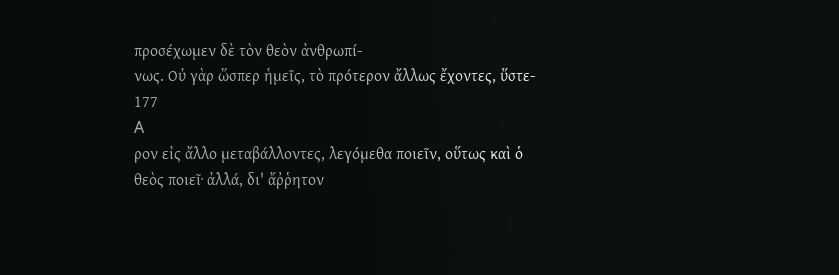προσέχωμεν δὲ τὸν θεὸν ἀνθρωπί-
νως. Οὐ γὰρ ὥσπερ ἡμεῖς, τὸ πρότερον ἄλλως ἔχοντες, ὕστε-
177
A
ρον εἰς ἄλλο μεταβάλλοντες, λεγόμεθα ποιεῖν, οὕτως καὶ ὁ
θεὸς ποιεῖ· ἀλλά, δι' ἄῤῥητον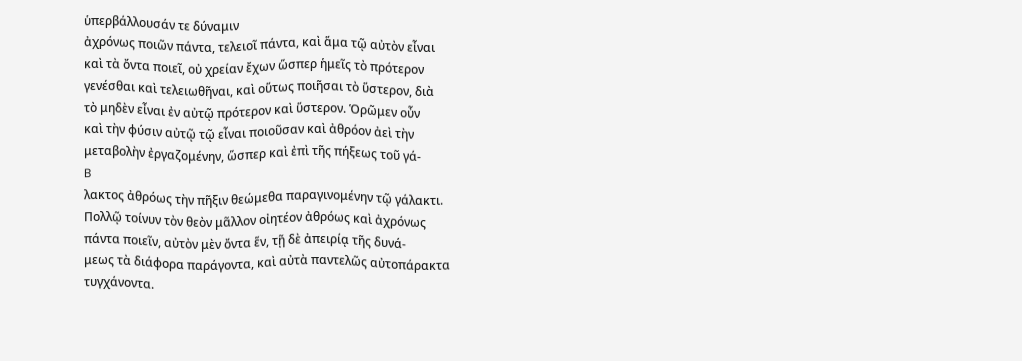ὑπερβάλλουσάν τε δύναμιν
ἀχρόνως ποιῶν πάντα, τελειοῖ πάντα, καὶ ἅμα τῷ αὐτὸν εἶναι
καὶ τὰ ὄντα ποιεῖ, οὐ χρείαν ἔχων ὥσπερ ἡμεῖς τὸ πρότερον
γενέσθαι καὶ τελειωθῆναι, καὶ οὕτως ποιῆσαι τὸ ὕστερον, διὰ
τὸ μηδὲν εἶναι ἐν αὐτῷ πρότερον καὶ ὕστερον. Ὁρῶμεν οὖν
καὶ τὴν φύσιν αὐτῷ τῷ εἶναι ποιοῦσαν καὶ ἀθρόον ἀεὶ τὴν
μεταβολὴν ἐργαζομένην, ὥσπερ καὶ ἐπὶ τῆς πήξεως τοῦ γά-
B
λακτος ἀθρόως τὴν πῆξιν θεώμεθα παραγινομένην τῷ γάλακτι.
Πολλῷ τοίνυν τὸν θεὸν μᾶλλον οἰητέον ἀθρόως καὶ ἀχρόνως
πάντα ποιεῖν, αὐτὸν μὲν ὄντα ἕν, τῇ δὲ ἀπειρίᾳ τῆς δυνά-
μεως τὰ διάφορα παράγοντα, καὶ αὐτὰ παντελῶς αὐτοπάρακτα
τυγχάνοντα.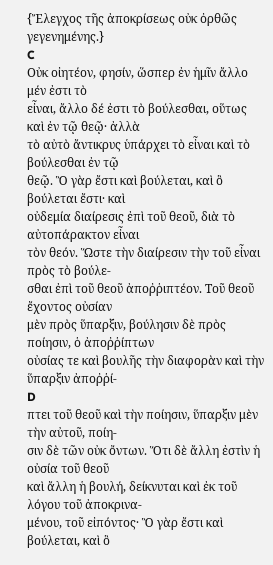{Ἔλεγχος τῆς ἀποκρίσεως οὐκ ὀρθῶς γεγενημένης.}
C
Οὐκ οἰητέον, φησίν, ὥσπερ ἐν ἡμῖν ἄλλο μέν ἐστι τὸ
εἶναι, ἄλλο δέ ἐστι τὸ βούλεσθαι, οὕτως καὶ ἐν τῷ θεῷ· ἀλλὰ
τὸ αὐτὸ ἄντικρυς ὑπάρχει τὸ εἶναι καὶ τὸ βούλεσθαι ἐν τῷ
θεῷ. Ὃ γὰρ ἔστι καὶ βούλεται, καὶ ὃ βούλεται ἔστι· καὶ
οὐδεμία διαίρεσις ἐπὶ τοῦ θεοῦ, διὰ τὸ αὐτοπάρακτον εἶναι
τὸν θεόν. Ὥστε τὴν διαίρεσιν τὴν τοῦ εἶναι πρὸς τὸ βούλε-
σθαι ἐπὶ τοῦ θεοῦ ἀποῤῥιπτέον. Τοῦ θεοῦ ἔχοντος οὐσίαν
μὲν πρὸς ὕπαρξιν, βούλησιν δὲ πρὸς ποίησιν, ὁ ἀποῤῥίπτων
οὐσίας τε καὶ βουλῆς τὴν διαφορὰν καὶ τὴν ὕπαρξιν ἀποῤῥί-
D
πτει τοῦ θεοῦ καὶ τὴν ποίησιν, ὕπαρξιν μὲν τὴν αὐτοῦ, ποίη-
σιν δὲ τῶν οὐκ ὄντων. Ὅτι δὲ ἄλλη ἐστὶν ἡ οὐσία τοῦ θεοῦ
καὶ ἄλλη ἡ βουλή, δείκνυται καὶ ἐκ τοῦ λόγου τοῦ ἀποκρινα-
μένου, τοῦ εἰπόντος· Ὃ γὰρ ἔστι καὶ βούλεται, καὶ ὃ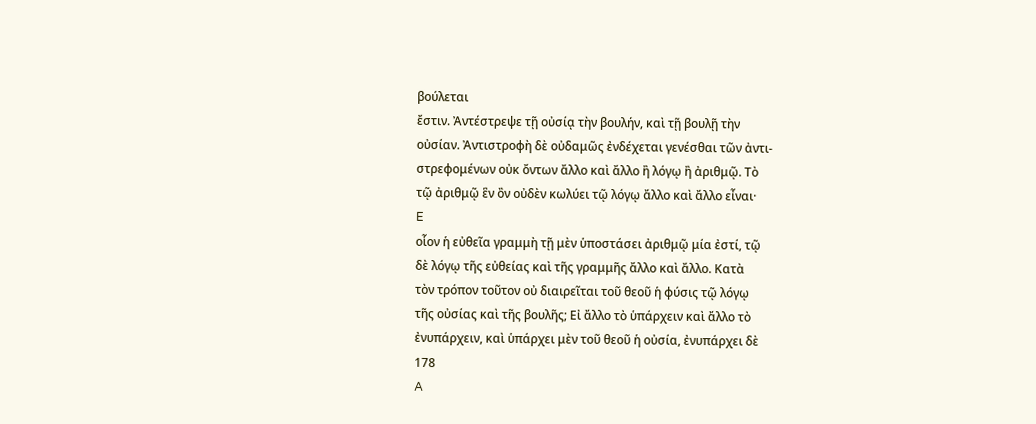βούλεται
ἔστιν. Ἀντέστρεψε τῇ οὐσίᾳ τὴν βουλήν, καὶ τῇ βουλῇ τὴν
οὐσίαν. Ἀντιστροφὴ δὲ οὐδαμῶς ἐνδέχεται γενέσθαι τῶν ἀντι-
στρεφομένων οὐκ ὄντων ἄλλο καὶ ἄλλο ἢ λόγῳ ἢ ἀριθμῷ. Τὸ
τῷ ἀριθμῷ ἓν ὂν οὐδὲν κωλύει τῷ λόγῳ ἄλλο καὶ ἄλλο εἶναι·
E
οἷον ἡ εὐθεῖα γραμμὴ τῇ μὲν ὑποστάσει ἀριθμῷ μία ἐστί, τῷ
δὲ λόγῳ τῆς εὐθείας καὶ τῆς γραμμῆς ἄλλο καὶ ἄλλο. Κατὰ
τὸν τρόπον τοῦτον οὐ διαιρεῖται τοῦ θεοῦ ἡ φύσις τῷ λόγῳ
τῆς οὐσίας καὶ τῆς βουλῆς; Εἰ ἄλλο τὸ ὑπάρχειν καὶ ἄλλο τὸ
ἐνυπάρχειν, καὶ ὑπάρχει μὲν τοῦ θεοῦ ἡ οὐσία, ἐνυπάρχει δὲ
178
A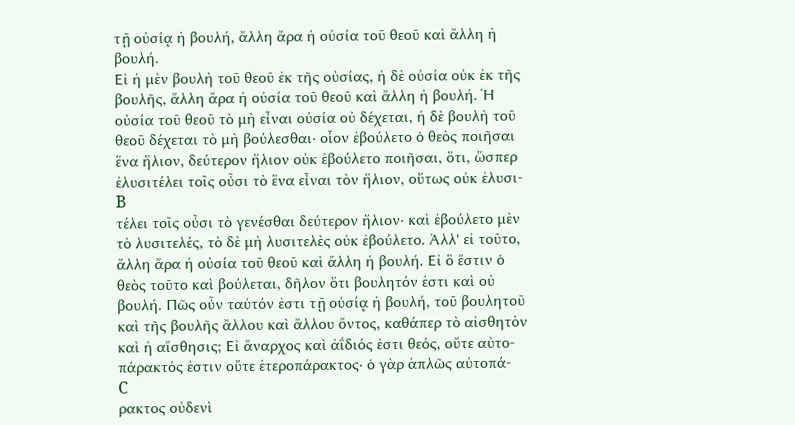τῇ οὐσίᾳ ἡ βουλή, ἄλλη ἄρα ἡ οὐσία τοῦ θεοῦ καὶ ἄλλη ἡ βουλή.
Εἰ ἡ μὲν βουλὴ τοῦ θεοῦ ἐκ τῆς οὐσίας, ἡ δὲ οὐσία οὐκ ἐκ τῆς
βουλῆς, ἄλλη ἄρα ἡ οὐσία τοῦ θεοῦ καὶ ἄλλη ἡ βουλή. Ἡ
οὐσία τοῦ θεοῦ τὸ μὴ εἶναι οὐσία οὐ δέχεται, ἡ δὲ βουλὴ τοῦ
θεοῦ δέχεται τὸ μὴ βούλεσθαι· οἷον ἐβούλετο ὁ θεὸς ποιῆσαι
ἕνα ἥλιον, δεύτερον ἥλιον οὐκ ἐβούλετο ποιῆσαι, ὅτι, ὥσπερ
ἐλυσιτέλει τοῖς οὖσι τὸ ἕνα εἶναι τὸν ἥλιον, οὕτως οὐκ ἐλυσι-
B
τέλει τοῖς οὖσι τὸ γενέσθαι δεύτερον ἥλιον· καὶ ἐβούλετο μὲν
τὸ λυσιτελές, τὸ δὲ μὴ λυσιτελὲς οὐκ ἐβούλετο. Ἀλλ' εἰ τοῦτο,
ἄλλη ἄρα ἡ οὐσία τοῦ θεοῦ καὶ ἄλλη ἡ βουλή. Εἰ ὃ ἔστιν ὁ
θεὸς τοῦτο καὶ βούλεται, δῆλον ὅτι βουλητόν ἐστι καὶ οὐ
βουλή. Πῶς οὖν ταὐτόν ἐστι τῇ οὐσίᾳ ἡ βουλή, τοῦ βουλητοῦ
καὶ τῆς βουλῆς ἄλλου καὶ ἄλλου ὄντος, καθάπερ τὸ αἰσθητὸν
καὶ ἡ αἴσθησις; Εἰ ἄναρχος καὶ ἀΐδιός ἐστι θεός, οὔτε αὐτο-
πάρακτός ἐστιν οὔτε ἑτεροπάρακτος· ὁ γὰρ ἁπλῶς αὐτοπά-
C
ρακτος οὐδενὶ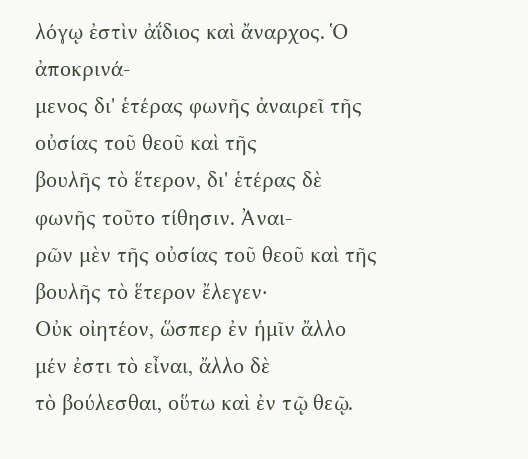λόγῳ ἐστὶν ἀΐδιος καὶ ἄναρχος. Ὁ ἀποκρινά-
μενος δι' ἑτέρας φωνῆς ἀναιρεῖ τῆς οὐσίας τοῦ θεοῦ καὶ τῆς
βουλῆς τὸ ἕτερον, δι' ἑτέρας δὲ φωνῆς τοῦτο τίθησιν. Ἀναι-
ρῶν μὲν τῆς οὐσίας τοῦ θεοῦ καὶ τῆς βουλῆς τὸ ἕτερον ἔλεγεν·
Οὐκ οἰητέον, ὥσπερ ἐν ἡμῖν ἄλλο μέν ἐστι τὸ εἶναι, ἄλλο δὲ
τὸ βούλεσθαι, οὕτω καὶ ἐν τῷ θεῷ.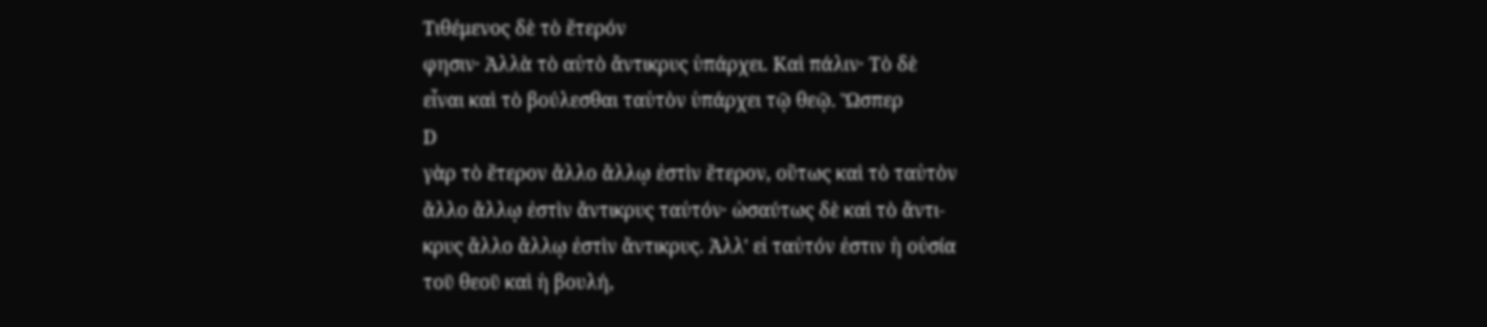Τιθέμενος δὲ τὸ ἕτερόν
φησιν· Ἀλλὰ τὸ αὐτὸ ἄντικρυς ὑπάρχει. Καὶ πάλιν· Τὸ δὲ
εἶναι καὶ τὸ βούλεσθαι ταὐτὸν ὑπάρχει τῷ θεῷ. Ὥσπερ
D
γὰρ τὸ ἕτερον ἄλλο ἄλλῳ ἐστὶν ἕτερον, οὕτως καὶ τὸ ταὐτὸν
ἄλλο ἄλλῳ ἐστὶν ἄντικρυς ταὐτόν· ὡσαύτως δὲ καὶ τὸ ἄντι-
κρυς ἄλλο ἄλλῳ ἐστὶν ἄντικρυς. Ἀλλ' εἰ ταὐτόν ἐστιν ἡ οὐσία
τοῦ θεοῦ καὶ ἡ βουλή,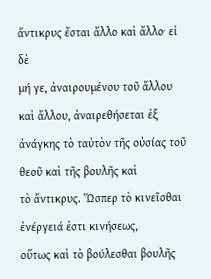ἄντικρυς ἔσται ἄλλο καὶ ἄλλο· εἰ δὲ
μή γε, ἀναιρουμένου τοῦ ἄλλου καὶ ἄλλου, ἀναιρεθήσεται ἐξ
ἀνάγκης τὸ ταὐτὸν τῆς οὐσίας τοῦ θεοῦ καὶ τῆς βουλῆς καὶ
τὸ ἄντικρυς. Ὥσπερ τὸ κινεῖσθαι ἐνέργειά ἐστι κινήσεως,
οὕτως καὶ τὸ βούλεσθαι βουλῆς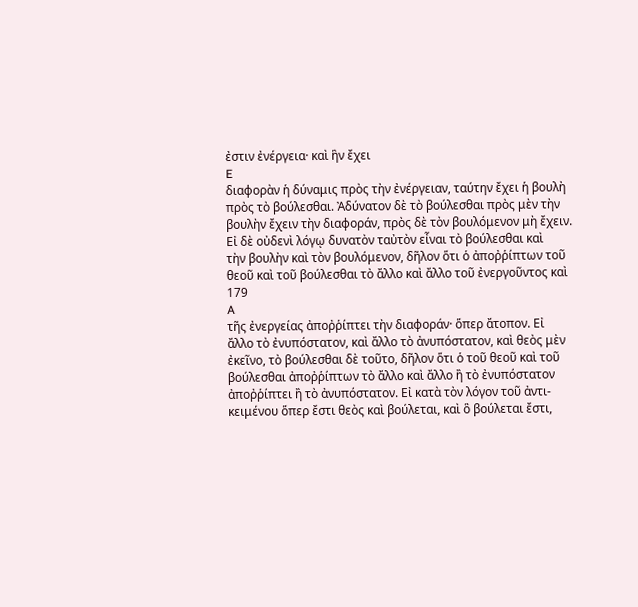ἐστιν ἐνέργεια· καὶ ἣν ἔχει
E
διαφορὰν ἡ δύναμις πρὸς τὴν ἐνέργειαν, ταύτην ἔχει ἡ βουλὴ
πρὸς τὸ βούλεσθαι. Ἀδύνατον δὲ τὸ βούλεσθαι πρὸς μὲν τὴν
βουλὴν ἔχειν τὴν διαφοράν, πρὸς δὲ τὸν βουλόμενον μὴ ἔχειν.
Εἰ δὲ οὐδενὶ λόγῳ δυνατὸν ταὐτὸν εἶναι τὸ βούλεσθαι καὶ
τὴν βουλὴν καὶ τὸν βουλόμενον, δῆλον ὅτι ὁ ἀποῤῥίπτων τοῦ
θεοῦ καὶ τοῦ βούλεσθαι τὸ ἄλλο καὶ ἄλλο τοῦ ἐνεργοῦντος καὶ
179
A
τῆς ἐνεργείας ἀποῤῥίπτει τὴν διαφοράν· ὅπερ ἄτοπον. Εἰ
ἄλλο τὸ ἐνυπόστατον, καὶ ἄλλο τὸ ἀνυπόστατον, καὶ θεὸς μὲν
ἐκεῖνο, τὸ βούλεσθαι δὲ τοῦτο, δῆλον ὅτι ὁ τοῦ θεοῦ καὶ τοῦ
βούλεσθαι ἀποῤῥίπτων τὸ ἄλλο καὶ ἄλλο ἢ τὸ ἐνυπόστατον
ἀποῤῥίπτει ἢ τὸ ἀνυπόστατον. Εἰ κατὰ τὸν λόγον τοῦ ἀντι-
κειμένου ὅπερ ἔστι θεὸς καὶ βούλεται, καὶ ὃ βούλεται ἔστι,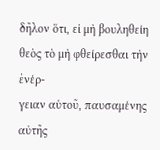δῆλον ὅτι, εἰ μὴ βουληθείη θεὸς τὸ μὴ φθείρεσθαι τὴν ἐνέρ-
γειαν αὑτοῦ, παυσαμένης αὐτῆς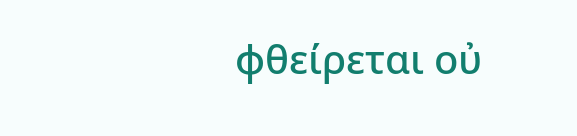φθείρεται οὐ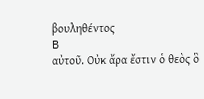βουληθέντος
B
αὐτοῦ. Οὐκ ἄρα ἔστιν ὁ θεὸς ὃ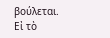βούλεται. Εἰ τὸ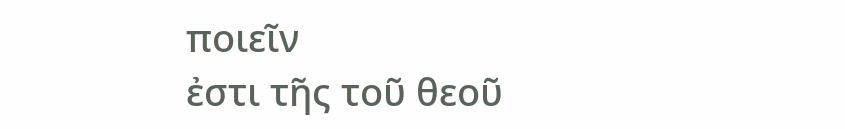ποιεῖν
ἐστι τῆς τοῦ θεοῦ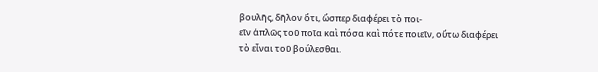βουλῆς, δῆλον ὅτι, ὥσπερ διαφέρει τὸ ποι-
εῖν ἁπλῶς τοῦ ποῖα καὶ πόσα καὶ πότε ποιεῖν, οὕτω διαφέρει
τὸ εἶναι τοῦ βούλεσθαι.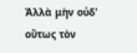Ἀλλὰ μὴν οὐδ' οὕτως τὸν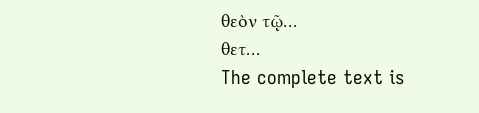θεὸν τῷ…
θετ…
The complete text is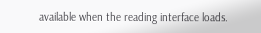available when the reading interface loads.